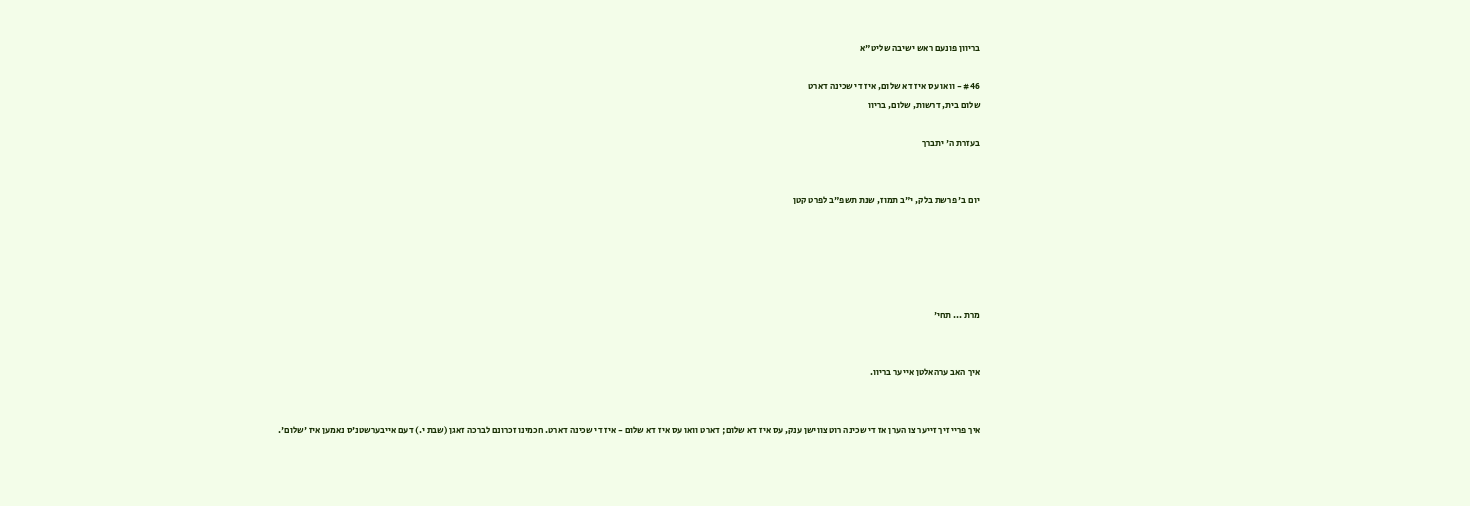בריוון פונעם ראש ישיבה שליט"א

#46 - וואו עס איז דא שלום, איז די שכינה דארט
שלום בית, דרשות, שלום, בריוו

בעזרת ה' יתברך


יום ב' פרשת בלק, י"ב תמוז, שנת תשפ"ב לפרט קטן





מרת ... תחי'


איך האב ערהאלטן אייער בריוו.


איך פריי זיך זייער צו הערן אז די שכינה רוט צווישן ענק, עס איז דא שלום; דארט וואו עס איז דא שלום - איז די שכינה דארט. חכמינו זכרונם לברכה זאגן (שבת י.) דעם אייבערשטנ'ס נאמען איז 'שלום'.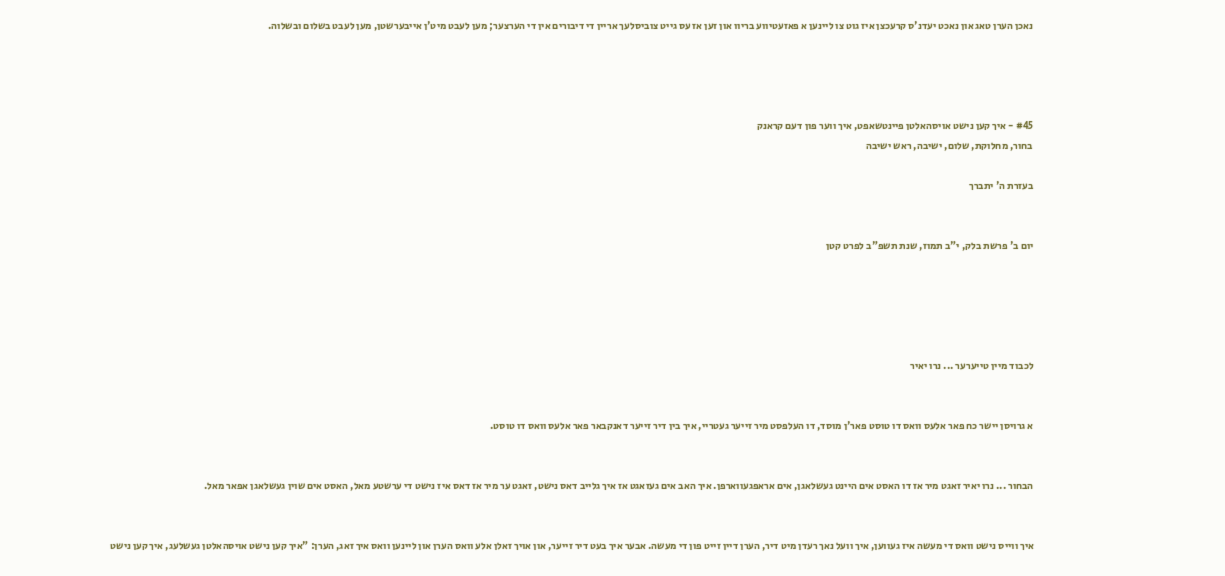נאכן הערן טאג און נאכט יעדנ'ס קרעכצן איז גוט צו ליינען א פאזעטיווע בריוו און זען אז עס גייט צוביסלעך אריין די דיבורים אין די הערצער; מען לעבט מיט'ן אייבערשטן, מען לעבט בשלום ובשלוה.




#45 - איך קען נישט אויסהאלטן פיינטשאפט, איך ווער פון דעם קראנק
בחור, מחלוקת, שלום, ישיבה, ראש ישיבה

בעזרת ה' יתברך


יום ב' פרשת בלק, י"ב תמוז, שנת תשפ"ב לפרט קטן





לכבוד מיין טייערער ... נרו יאיר


א גרויסן יישר כח פאר אלעס וואס דו טוסט פאר'ן מוסד, דו העלפסט מיר זייער געטריי, איך בין דיר זייער דאנקבאר פאר אלעס וואס דו טוסט.


הבחור ... נרו יאיר זאגט מיר אז דו האסט אים היינט געשלאגן, אים אראפגעווארפן. איך האב אים געזאגט אז איך גלייב דאס נישט, זאגט ער מיר אז דאס איז נישט די ערשטע מאל, האסט אים שוין געשלאגן אפאר מאל.


איך ווייס נישט וואס די מעשה איז געווען, איך וועל נאך רעדן מיט דיר, הערן דיין זייט פון די מעשה. אבער איך בעט דיר זייער, און אויך זאלן אלע וואס הערן און ליינען וואס איך זאג, הערן: "איך קען נישט אויסהאלטן געשלעג, איך קען נישט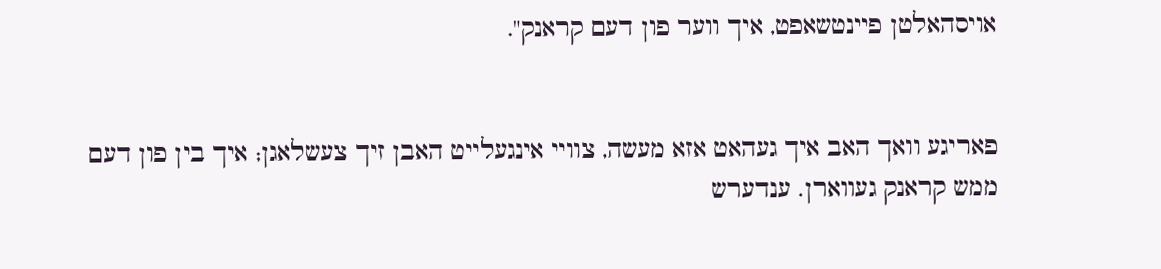אויסהאלטן פיינטשאפט, איך ווער פון דעם קראנק".


פאריגע וואך האב איך געהאט אזא מעשה, צוויי אינגעלייט האבן זיך צעשלאגן; איך בין פון דעם ממש קראנק געווארן. ענדערש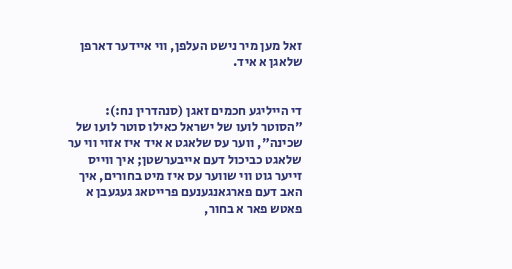זאל מען מיר נישט העלפן, ווי איידער דארפן שלאגן א איד.


די הייליגע חכמים זאגן (סנהדרין נח:): "הסוטר לועו של ישראל כאילו סוטר לועו של שכינה", ווער עס שלאגט א איד איז אזוי ווי ער שלאגט כביכול דעם אייבערשטן; איך ווייס זייער גוט ווי שווער עס איז מיט בחורים, איך האב דעם פארגאנגענעם פרייטאג געגעבן א פאטש פאר א בחור,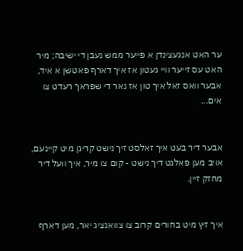ער האט אנגעצינדן א פייער ממש נעבן די ישיבה; מיר האט עס זייער וויי געטון אז איך דארף פאטשן א איד, אבער וואס זאל איך טון אז נאר די שפראך רעדט צו אים...


אבער דיר בעט איך זאלסט זיך נישט קריגן מיט קיינעם, אויב מען פאלגט דיך נישט - קום צו מיר, איך וועל דיר מחזק זיין.


איך זיץ מיט בחורים קרוב צו צוואנציג יאר, מען דארף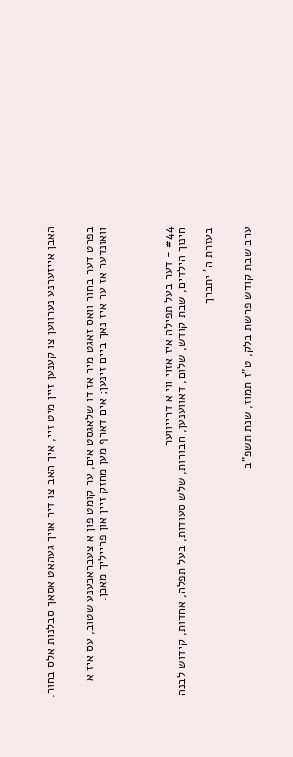האבן אייזערנע נערווען צו קענען זיין מיט זיי, איך האב צו דיר אויך געהאט אסאך סבלנות אלס בחור.


בפרט דער בחור וואס זאגט מיר אז דו שלאגסט אים, ער קומט פון א צעבראכענע שטוב, עס איז א וואונדער אז ער איז נאך ביים זינען; אים דארף מען מחזק זיין און פרייליך מאכן.




#44 - דער בעל תפילה איז אזוי ווי א דרייווער
חינוך הילדים, שבת קודש, שלום, דאווענען, חבורות, שלש סעודות, בעל תפלה, אחדות, קידוש לבנה

בעזרת ה' יתברך


ערב שבת קודש פרשת בלק, ט"ז תמוז, שנת תשפ"ב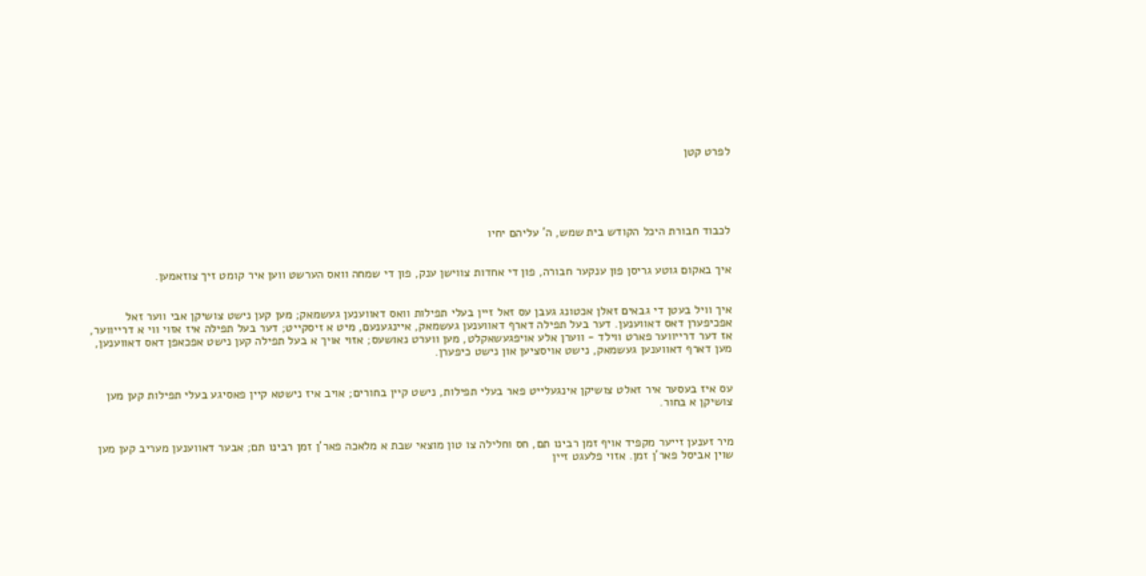לפרט קטן





לכבוד חבורת היכל הקודש בית שמש, ה' עליהם יחיו


איך באקום גוטע גריסן פון ענקער חבורה, פון די אחדות צווישן ענק, פון די שמחה וואס הערשט ווען איר קומט זיך צוזאמען.


איך וויל בעטן די גבאים זאלן אכטונג געבן עס זאל זיין בעלי תפילות וואס דאווענען געשמאק; מען קען נישט צושיקן אבי ווער זאל אפכיפערן דאס דאווענען. דער בעל תפילה דארף דאווענען געשמאק, איינגענעם, מיט א זיסקייט; דער בעל תפילה איז אזוי ווי א דרייווער, אז דער דרייווער פארט ווילד - ווערן אלע אויפגעשאקלט, מען ווערט נאושעס; אזוי אויך א בעל תפילה קען נישט אפכאפן דאס דאווענען, מען דארף דאווענען געשמאק, נישט אויסציען און נישט כיפערן.


עס איז בעסער איר זאלט צושיקן אינגעלייט פאר בעלי תפילות, נישט קיין בחורים; אויב איז נישטא קיין פאסיגע בעלי תפילות קען מען צושיקן א בחור.


מיר זענען זייער מקפיד אויף זמן רבינו תם, חס וחלילה צו טון מוצאי שבת א מלאכה פאר'ן זמן רבינו תם; אבער דאווענען מעריב קען מען שוין אביסל פאר'ן זמן. אזוי פלעגט זיין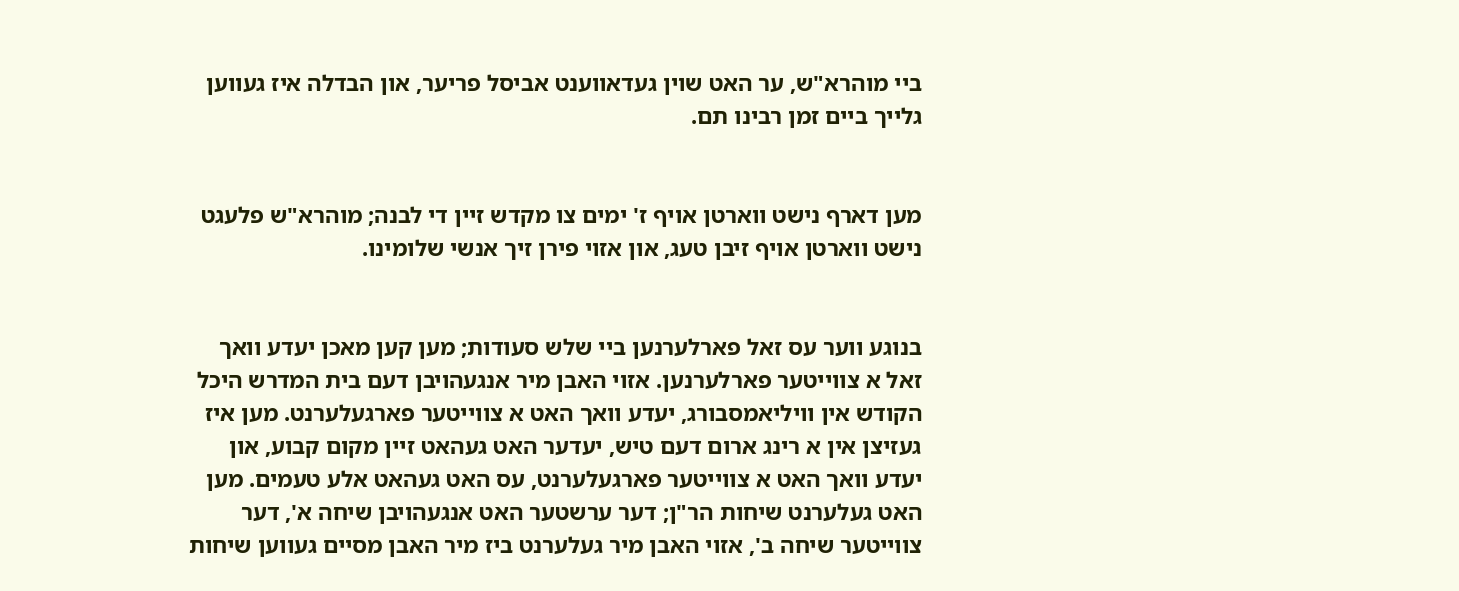ביי מוהרא"ש, ער האט שוין געדאווענט אביסל פריער, און הבדלה איז געווען גלייך ביים זמן רבינו תם.


מען דארף נישט ווארטן אויף ז' ימים צו מקדש זיין די לבנה; מוהרא"ש פלעגט נישט ווארטן אויף זיבן טעג, און אזוי פירן זיך אנשי שלומינו.


בנוגע ווער עס זאל פארלערנען ביי שלש סעודות; מען קען מאכן יעדע וואך זאל א צווייטער פארלערנען. אזוי האבן מיר אנגעהויבן דעם בית המדרש היכל הקודש אין וויליאמסבורג, יעדע וואך האט א צווייטער פארגעלערנט. מען איז געזיצן אין א רינג ארום דעם טיש, יעדער האט געהאט זיין מקום קבוע, און יעדע וואך האט א צווייטער פארגעלערנט, עס האט געהאט אלע טעמים. מען האט געלערנט שיחות הר"ן; דער ערשטער האט אנגעהויבן שיחה א', דער צווייטער שיחה ב', אזוי האבן מיר געלערנט ביז מיר האבן מסיים געווען שיחות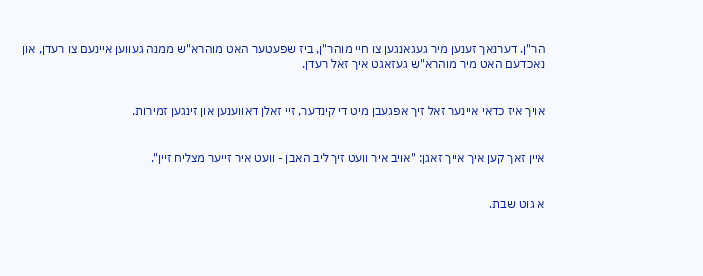הר"ן. דערנאך זענען מיר געגאנגען צו חיי מוהר"ן, ביז שפעטער האט מוהרא"ש ממנה געווען איינעם צו רעדן, און נאכדעם האט מיר מוהרא"ש געזאגט איך זאל רעדן.


אויך איז כדאי איינער זאל זיך אפגעבן מיט די קינדער, זיי זאלן דאווענען און זינגען זמירות.


איין זאך קען איך אייך זאגן: "אויב איר וועט זיך ליב האבן - וועט איר זייער מצליח זיין".


א גוט שבת.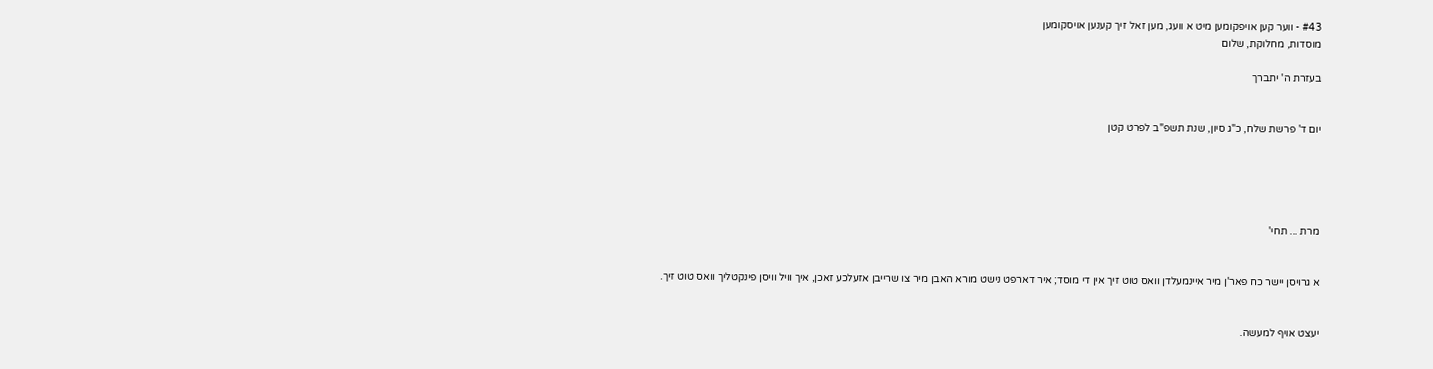#43 - ווער קען אויפקומען מיט א וועג, מען זאל זיך קענען אויסקומען
מוסדות, מחלוקת, שלום

בעזרת ה' יתברך


יום ד' פרשת שלח, כ"ג סיון, שנת תשפ"ב לפרט קטן





מרת ... תחי'


א גרויסן יישר כח פאר'ן מיר איינמעלדן וואס טוט זיך אין די מוסד; איר דארפט נישט מורא האבן מיר צו שרייבן אזעלכע זאכן, איך וויל וויסן פינקטליך וואס טוט זיך.


יעצט אויף למעשה.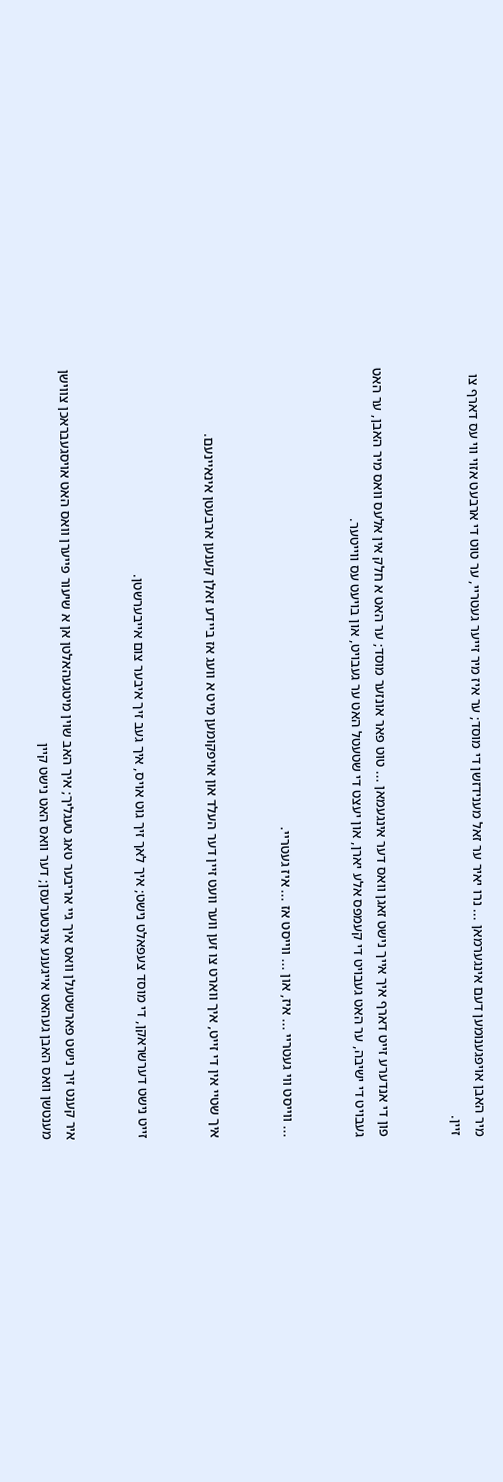מיר האבן אויפגענומען דעם אינגערמאן ... נרו יאיר ער זאל מענידזשן די מוסד; ער איז מיר זייער געטריי, ער טוט די ארבעט אזוי ווי עס דארף צו זיין.


פון די אנדערע זייט דארף איך אייך נישט זאגן וואס דער אינגעמאן ... טוט פאר אונזער מוסד; ער האט א חלק אין אלעס וואס מיר האבן, ער האט געבויט די ישיבה, ער האט געבויט די קעמפס אלע יארן, און יעצט די שטעטל האט ער געבויט, און בויעט עס ווייטער.


... ווייסט ווי געטריי ... איז, און ... ווייסט אז ... איז געטריי.


איך שטיי אין די זייט, איך ווארט צו זען ווער וועט זיין דער העלד און אויפקומען מיט א וועג אז ביידע זאלן קענען ארבעטן אינאיינעם.


זייט נישט דערשראקן, די מוסד צעפאלט נישט; איך לאך זיך גוט אויס, איך געב זיך איבער צום אייבערשטן.


איר קענט זיך נישט פארשטעלן וואס איך גיי אריבער טאג טעגליך; איך האב שוין מיטגעהאלטן אן א שיעור פייערן וואס האט אויסגעבראכן צווישן מענטשן וואס האבן געהאט אייגענע אינטערעסן; דער וואס האט נישט קיין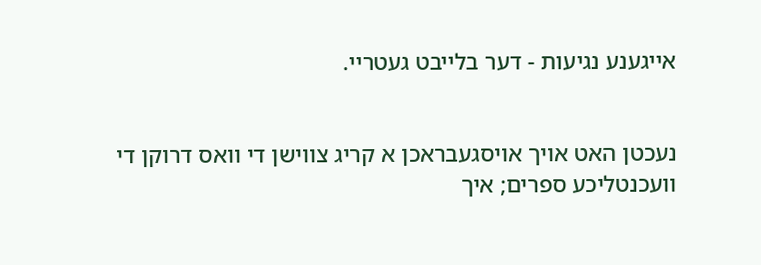אייגענע נגיעות - דער בלייבט געטריי.


נעכטן האט אויך אויסגעבראכן א קריג צווישן די וואס דרוקן די וועכנטליכע ספרים; איך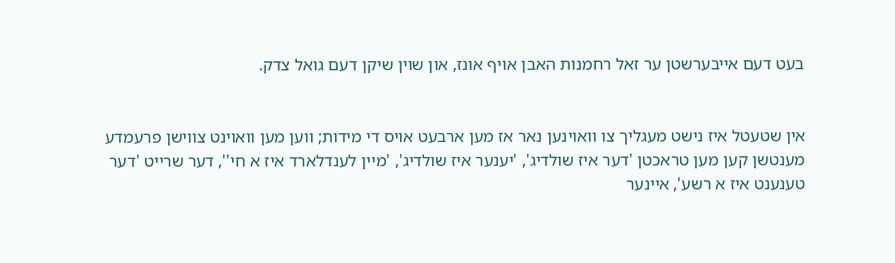בעט דעם אייבערשטן ער זאל רחמנות האבן אויף אונז, און שוין שיקן דעם גואל צדק.


אין שטעטל איז נישט מעגליך צו וואוינען נאר אז מען ארבעט אויס די מידות; ווען מען וואוינט צווישן פרעמדע מענטשן קען מען טראכטן 'דער איז שולדיג', 'יענער איז שולדיג', 'מיין לענדלארד איז א חי'', דער שרייט 'דער טענענט איז א רשע', איינער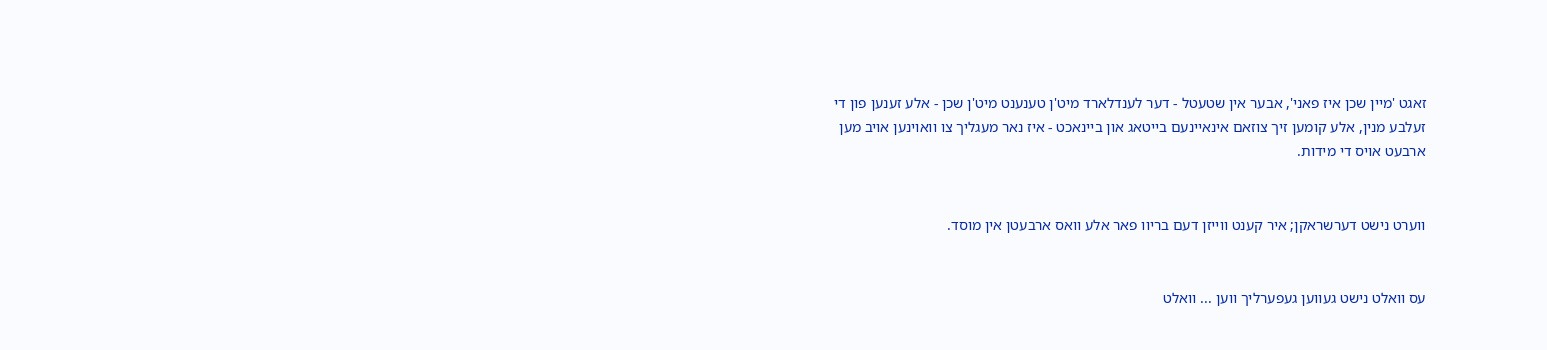זאגט 'מיין שכן איז פאני', אבער אין שטעטל - דער לענדלארד מיט'ן טענענט מיט'ן שכן - אלע זענען פון די זעלבע מנין, אלע קומען זיך צוזאם אינאיינעם בייטאג און ביינאכט - איז נאר מעגליך צו וואוינען אויב מען ארבעט אויס די מידות.


ווערט נישט דערשראקן; איר קענט ווייזן דעם בריוו פאר אלע וואס ארבעטן אין מוסד.


עס וואלט נישט געווען געפערליך ווען ... וואלט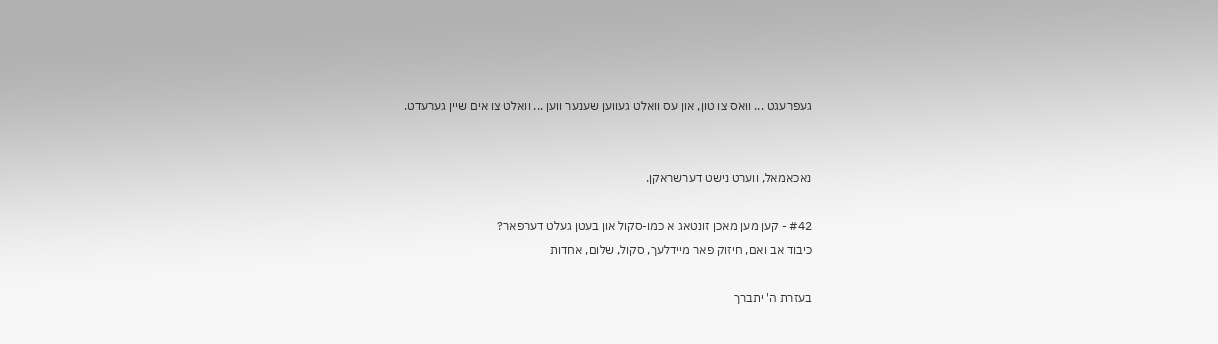געפרעגט ... וואס צו טון, און עס וואלט געווען שענער ווען ... וואלט צו אים שיין גערעדט.


נאכאמאל, ווערט נישט דערשראקן.

#42 - קען מען מאכן זונטאג א כמו-סקול און בעטן געלט דערפאר?
כיבוד אב ואם, חיזוק פאר מיידלעך, סקול, שלום, אחדות

בעזרת ה' יתברך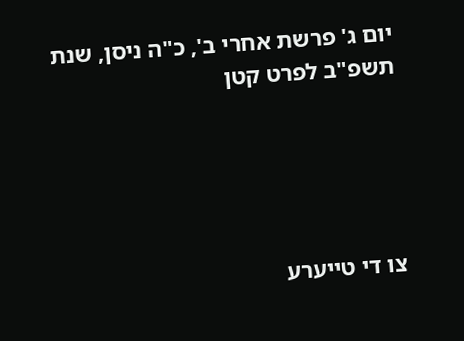יום ג' פרשת אחרי ב', כ"ה ניסן, שנת תשפ"ב לפרט קטן





צו די טייערע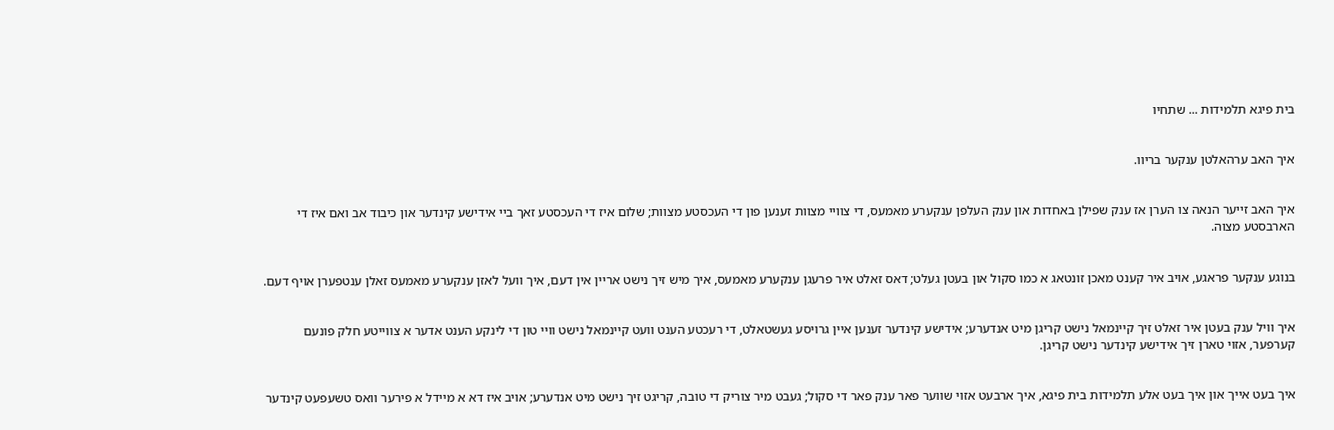בית פיגא תלמידות ... שתחיו


איך האב ערהאלטן ענקער בריוו.


איך האב זייער הנאה צו הערן אז ענק שפילן באחדות און ענק העלפן ענקערע מאמעס, די צוויי מצוות זענען פון די העכסטע מצוות; שלום איז די העכסטע זאך ביי אידישע קינדער און כיבוד אב ואם איז די הארבסטע מצוה.


בנוגע ענקער פראגע, אויב איר קענט מאכן זונטאג א כמו סקול און בעטן געלט; דאס זאלט איר פרעגן ענקערע מאמעס, איך מיש זיך נישט אריין אין דעם, איך וועל לאזן ענקערע מאמעס זאלן ענטפערן אויף דעם.


איך וויל ענק בעטן איר זאלט זיך קיינמאל נישט קריגן מיט אנדערע; אידישע קינדער זענען איין גרויסע געשטאלט, די רעכטע הענט וועט קיינמאל נישט וויי טון די לינקע הענט אדער א צווייטע חלק פונעם קערפער, אזוי טארן זיך אידישע קינדער נישט קריגן.


איך בעט אייך און איך בעט אלע תלמידות בית פיגא, איך ארבעט אזוי שווער פאר ענק פאר די סקול; געבט מיר צוריק די טובה, קריגט זיך נישט מיט אנדערע; אויב איז דא א מיידל א פירער וואס טשעפעט קינדער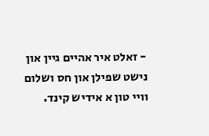- זאלט איר אהיים גיין און נישט שפילן און חס ושלום וויי טון א אידיש קינד.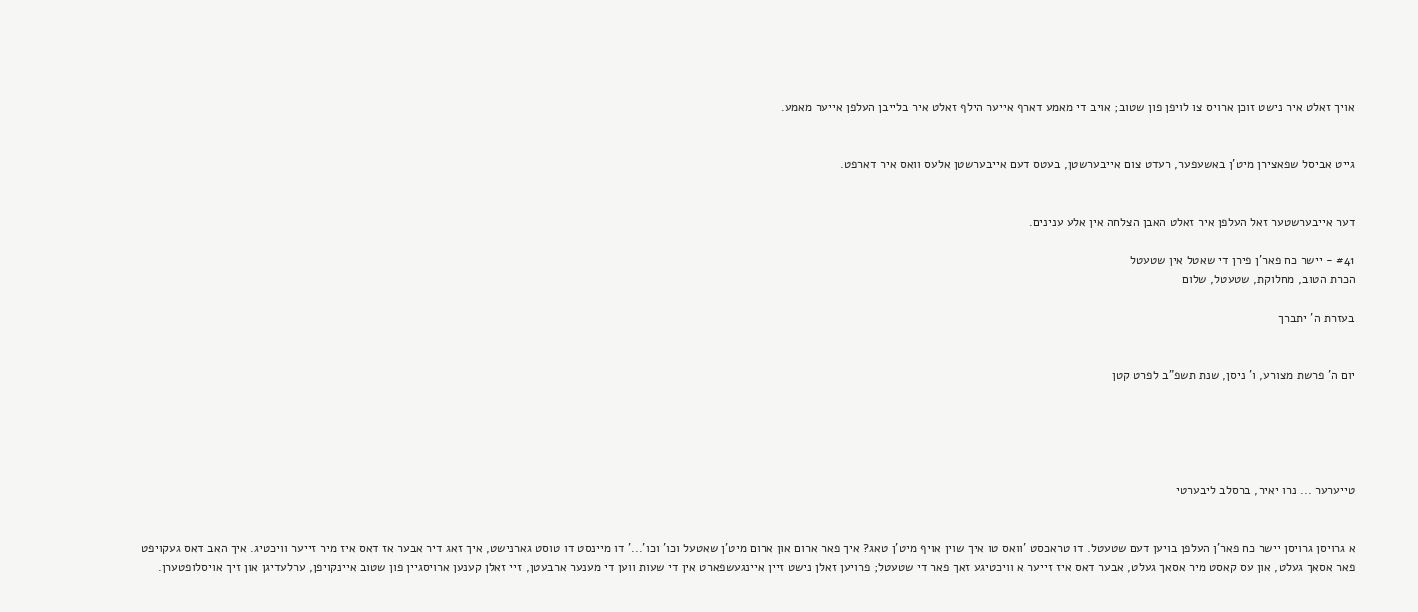אויך זאלט איר נישט זוכן ארויס צו לויפן פון שטוב; אויב די מאמע דארף אייער הילף זאלט איר בלייבן העלפן אייער מאמע.


גייט אביסל שפאצירן מיט'ן באשעפער, רעדט צום אייבערשטן, בעטס דעם אייבערשטן אלעס וואס איר דארפט.


דער אייבערשטער זאל העלפן איר זאלט האבן הצלחה אין אלע ענינים.

#41 - יישר כח פאר'ן פירן די שאטל אין שטעטל
הכרת הטוב, מחלוקת, שטעטל, שלום

בעזרת ה' יתברך


יום ה' פרשת מצורע, ו' ניסן, שנת תשפ"ב לפרט קטן





טייערער ... נרו יאיר, ברסלב ליבערטי


א גרויסן גרויסן יישר כח פאר'ן העלפן בויען דעם שטעטל. דו טראכסט 'וואס טו איך שוין אויף מיט'ן טאג? איך פאר ארום און ארום מיט'ן שאטעל וכו' וכו'...' דו מיינסט דו טוסט גארנישט, איך זאג דיר אבער אז דאס איז מיר זייער וויכטיג. איך האב דאס געקויפט פאר אסאך געלט, און עס קאסט מיר אסאך געלט, אבער דאס איז זייער א וויכטיגע זאך פאר די שטעטל; פרויען זאלן נישט זיין איינגעשפארט אין די שעות ווען די מענער ארבעטן, זיי זאלן קענען ארויסגיין פון שטוב איינקויפן, ערלעדיגן און זיך אויסלופטערן.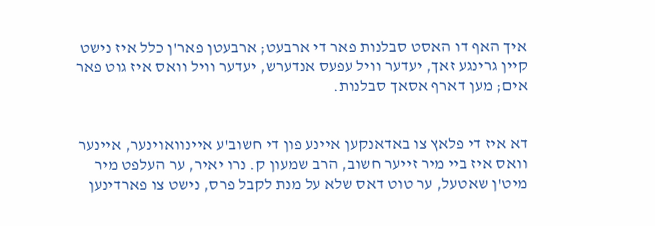איך האף דו האסט סבלנות פאר די ארבעט; ארבעטן פאר'ן כלל איז נישט קיין גרינגע זאך, יעדער וויל עפעס אנדערש, יעדער וויל וואס איז גוט פאר אים; מען דארף אסאך סבלנות.


דא איז די פלאץ צו באדאנקען איינע פון די חשוב'ע איינוואוינער, איינער וואס איז ביי מיר זייער חשוב, הרב שמעון ק. נרו יאיר, ער העלפט מיר מיט'ן שאטעל, ער טוט דאס שלא על מנת לקבל פרס, נישט צו פארדינען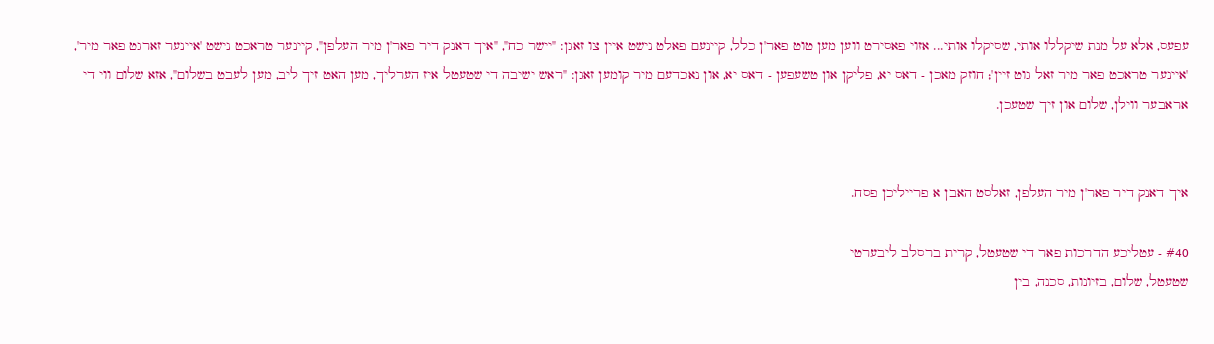עפעס, אלא על מנת שיקללו אותי, שסיקלו אותי... אזוי פאסירט ווען מען טוט פאר'ן כלל, קיינעם פאלט נישט איין צו זאגן: "יישר כח", "איך דאנק דיר פאר'ן מיר העלפן", קיינער טראכט נישט 'איינער זארגט פאר מיר', 'איינער טראכט פאר מיר זאל גוט זיין'; חוזק מאכן - דאס יא, פליקן און טשעפען - דאס יא, און נאכדעם מיר קומען זאגן: "ראש ישיבה די שטעטל איז הערליך, מען האט זיך ליב, מען לעבט בשלום", אזא שלום ווי די אראבער ווילן, שלום און זיך שטעכן.


איך דאנק דיר פאר'ן מיר העלפן, זאלסט האבן א פרייליכן פסח.

#40 - עטליכע הדרכות פאר די שטעטל, קרית ברסלב ליבערטי
שטעטל, שלום, בזיונות, סכנה, בין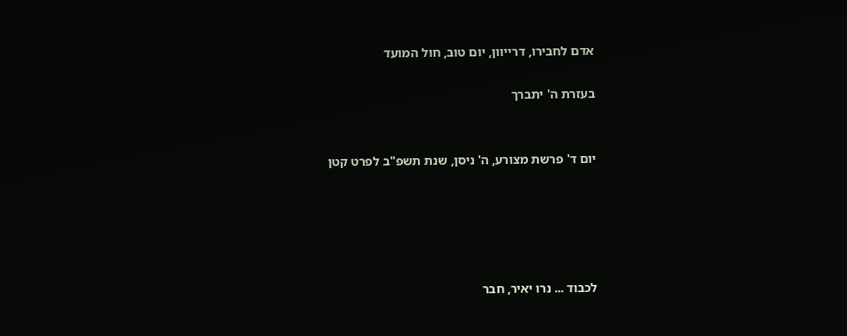אדם לחבירו, דרייוון, יום טוב, חול המועד

בעזרת ה' יתברך


יום ד' פרשת מצורע, ה' ניסן, שנת תשפ"ב לפרט קטן





לכבוד ... נרו יאיר, חבר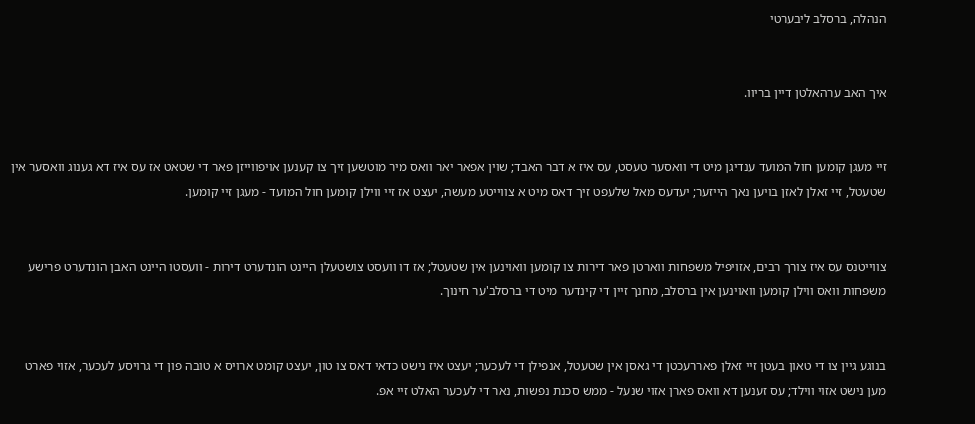הנהלה, ברסלב ליבערטי


איך האב ערהאלטן דיין בריוו.


זיי מעגן קומען חול המועד ענדיגן מיט די וואסער טעסט, עס איז א דבר האבד; שוין אפאר יאר וואס מיר מוטשען זיך צו קענען אויפווייזן פאר די שטאט אז עס איז דא גענוג וואסער אין שטעטל, זיי זאלן לאזן בויען נאך הייזער; יעדעס מאל שלעפט זיך דאס מיט א צווייטע מעשה, יעצט אז זיי ווילן קומען חול המועד - מעגן זיי קומען.


צווייטנס עס איז צורך רבים, אזויפיל משפחות ווארטן פאר דירות צו קומען וואוינען אין שטעטל; אז דו וועסט צושטעלן היינט הונדערט דירות - וועסטו היינט האבן הונדערט פרישע משפחות וואס ווילן קומען וואוינען אין ברסלב, מחנך זיין די קינדער מיט די ברסלב'ער חינוך.


בנוגע גיין צו די טאון בעטן זיי זאלן פאררעכטן די גאסן אין שטעטל, אנפילן די לעכער; יעצט איז נישט כדאי דאס צו טון, יעצט קומט ארויס א טובה פון די גרויסע לעכער, אזוי פארט מען נישט אזוי ווילד; עס זענען דא וואס פארן אזוי שנעל - ממש סכנת נפשות, נאר די לעכער האלט זיי אפ.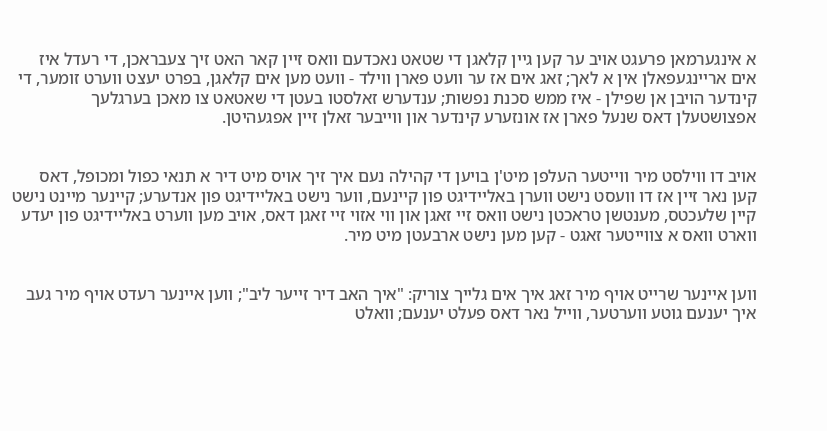א אינגערמאן פרעגט אויב ער קען גיין קלאגן די שטאט נאכדעם וואס זיין קאר האט זיך צעבראכן, די רעדל איז אים אריינגעפאלן אין א לאך; זאג אים אז ער וועט פארן ווילד - וועט מען אים קלאגן, בפרט יעצט ווערט זומער, די קינדער הויבן אן שפילן - איז ממש סכנת נפשות; ענדערש זאלסטו בעטן די שאטאט צו מאכן בערגלעך אפצושטעלן דאס שנעל פארן אז אונזערע קינדער און ווייבער זאלן זיין אפגעהיטן.


אויב דו ווילסט מיר ווייטער העלפן מיט'ן בויען די קהילה נעם איך זיך אויס מיט דיר א תנאי כפול ומכופל, דאס קען נאר זיין אז דו וועסט נישט ווערן באליידיגט פון קיינעם, ווער נישט באליידיגט פון אנדערע; קיינער מיינט נישט קיין שלעכטס, מענטשן טראכטן נישט וואס זיי זאגן און ווי אזוי זיי זאגן דאס, אויב מען ווערט באליידיגט פון יעדע ווארט וואס א צווייטער זאגט - קען מען נישט ארבעטן מיט מיר.


ווען איינער שרייט אויף מיר זאג איך אים גלייך צוריק: "איך האב דיר זייער ליב"; ווען איינער רעדט אויף מיר געב איך יענעם גוטע ווערטער, ווייל נאר דאס פעלט יענעם; וואלט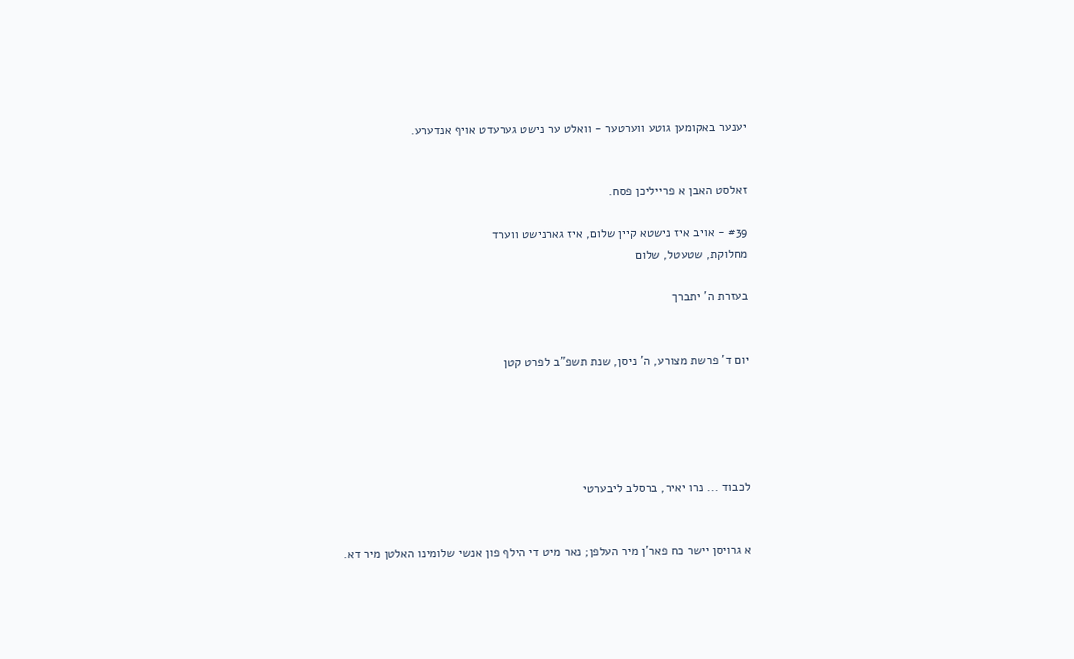יענער באקומען גוטע ווערטער - וואלט ער נישט גערעדט אויף אנדערע.


זאלסט האבן א פרייליכן פסח.

#39 - אויב איז נישטא קיין שלום, איז גארנישט ווערד
מחלוקת, שטעטל, שלום

בעזרת ה' יתברך


יום ד' פרשת מצורע, ה' ניסן, שנת תשפ"ב לפרט קטן





לכבוד ... נרו יאיר, ברסלב ליבערטי


א גרויסן יישר כח פאר'ן מיר העלפן; נאר מיט די הילף פון אנשי שלומינו האלטן מיר דא.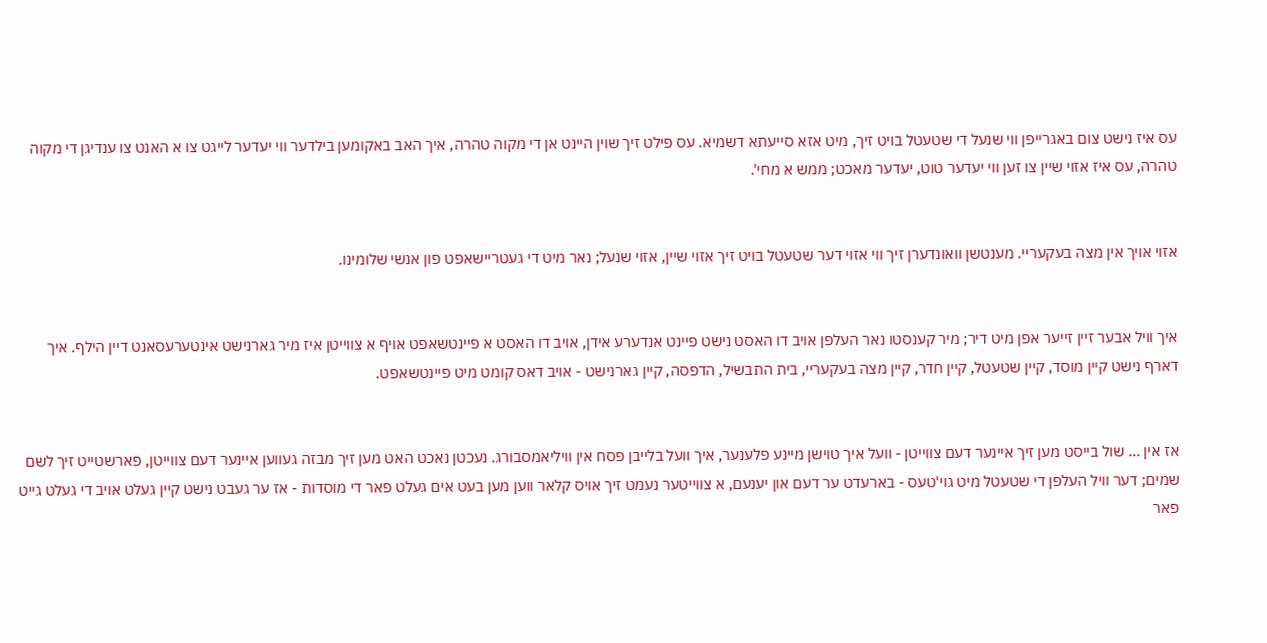עס איז נישט צום באגרייפן ווי שנעל די שטעטל בויט זיך, מיט אזא סייעתא דשמיא. עס פילט זיך שוין היינט אן די מקוה טהרה, איך האב באקומען בילדער ווי יעדער לייגט צו א האנט צו ענדיגן די מקוה טהרה, עס איז אזוי שיין צו זען ווי יעדער טוט, יעדער מאכט; ממש א מחי'.


אזוי אויך אין מצה בעקעריי. מענטשן וואונדערן זיך ווי אזוי דער שטעטל בויט זיך אזוי שיין, אזוי שנעל; נאר מיט די געטריישאפט פון אנשי שלומינו.


איך וויל אבער זיין זייער אפן מיט דיר; מיר קענסטו נאר העלפן אויב דו האסט נישט פיינט אנדערע אידן, אויב דו האסט א פיינטשאפט אויף א צווייטן איז מיר גארנישט אינטערעסאנט דיין הילף. איך דארף נישט קיין מוסד, קיין שטעטל, קיין חדר, קיין מצה בעקעריי, בית התבשיל, הדפסה, קיין גארנישט - אויב דאס קומט מיט פיינטשאפט.


אז אין ... שול בייסט מען זיך איינער דעם צווייטן - וועל איך טוישן מיינע פלענער, איך וועל בלייבן פסח אין וויליאמסבורג. נעכטן נאכט האט מען זיך מבזה געווען איינער דעם צווייטן, פארשטייט זיך לשם שמים; דער וויל העלפן די שטעטל מיט גוי'טעס - בארעדט ער דעם און יענעם, א צווייטער נעמט זיך אויס קלאר ווען מען בעט אים געלט פאר די מוסדות - אז ער געבט נישט קיין געלט אויב די געלט גייט פאר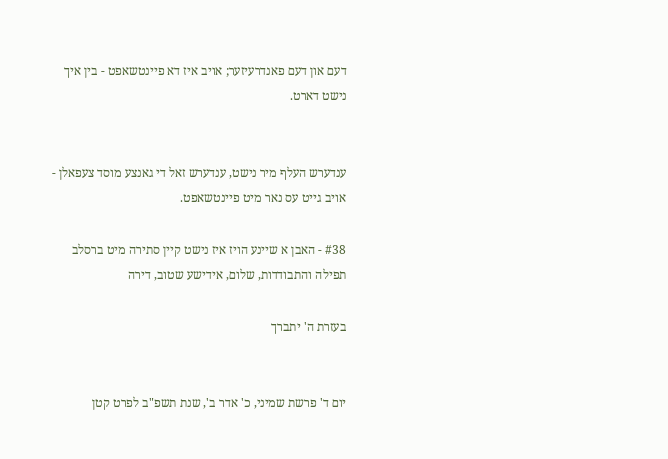דעם און דעם פאנדרעיזער; אויב איז דא פיינטשאפט - בין איך נישט דארט.


ענדערש העלף מיר נישט, ענדערש זאל די גאנצע מוסד צעפאלן - אויב גייט עס נאר מיט פיינטשאפט.

#38 - האבן א שיינע הויז איז נישט קיין סתירה מיט ברסלב
תפילה והתבודדות, שלום, אידישע שטוב, דירה

בעזרת ה' יתברך


יום ד' פרשת שמיני, כ' אדר ב', שנת תשפ"ב לפרט קטן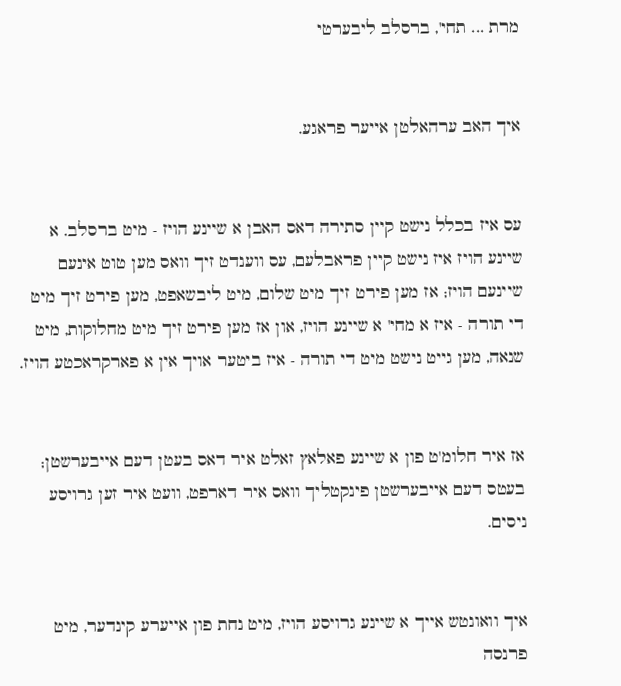מרת ... תחי', ברסלב ליבערטי


איך האב ערהאלטן אייער פראגע.


עס איז בכלל נישט קיין סתירה דאס האבן א שיינע הויז - מיט ברסלב. א שיינע הויז איז נישט קיין פראבלעם, עס ווענדט זיך וואס מען טוט אינעם שיינעם הויז; אז מען פירט זיך מיט שלום, מיט ליבשאפט, מען פירט זיך מיט די תורה - איז א מחי' א שיינע הויז, און אז מען פירט זיך מיט מחלוקות, מיט שנאה, מען גייט נישט מיט די תורה - איז ביטער אויך אין א פארקראכטע הויז.


אז איר חלומ'ט פון א שיינע פאלאץ זאלט איר דאס בעטן דעם אייבערשטן; בעטס דעם אייבערשטן פינקטליך וואס איר דארפט, וועט איר זען גרויסע ניסים.


איך וואונטש אייך א שיינע גרויסע הויז, מיט נחת פון אייערע קינדער, מיט פרנסה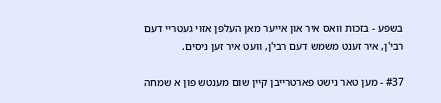בשפע - בזכות וואס איר און אייער מאן העלפן אזוי געטריי דעם רבי'ן, איר זענט משמש דעם רבי'ן, וועט איר זען ניסים.

#37 - מען טאר נישט פארטרייבן קיין שום מענטש פון א שמחה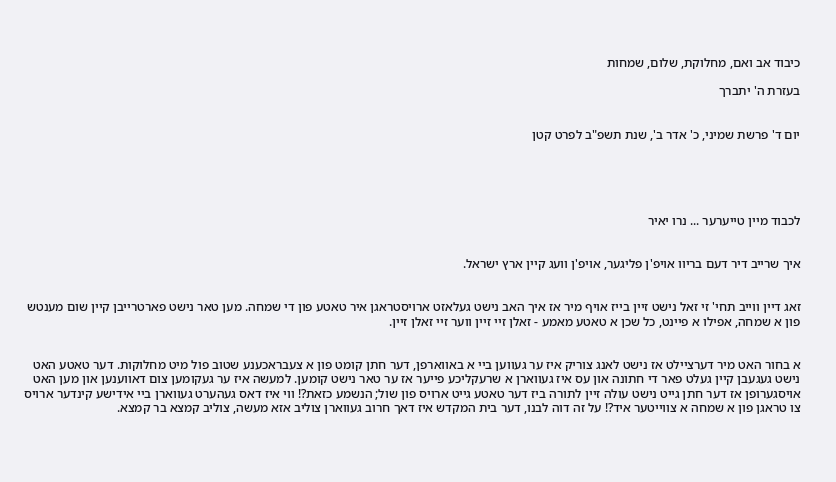כיבוד אב ואם, מחלוקת, שלום, שמחות

בעזרת ה' יתברך


יום ד' פרשת שמיני, כ' אדר ב', שנת תשפ"ב לפרט קטן





לכבוד מיין טייערער ... נרו יאיר


איך שרייב דיר דעם בריוו אויפ'ן פליגער, אויפ'ן וועג קיין ארץ ישראל.


זאג דיין ווייב תחי' זי זאל נישט זיין בייז אויף מיר אז איך האב נישט געלאזט ארויסטראגן איר טאטע פון די שמחה. מען טאר נישט פארטרייבן קיין שום מענטש פון א שמחה, אפילו א פיינט, כל שכן א טאטע מאמע - זאלן זיי זיין ווער זיי זאלן זיין.


א בחור האט מיר דערציילט אז נישט לאנג צוריק איז ער געווען ביי א באווארפן, דער חתן קומט פון א צעבראכענע שטוב פול מיט מחלוקות. דער טאטע האט נישט געגעבן קיין געלט פאר די חתונה און עס איז געווארן א שרעקליכע פייער אז ער טאר נישט קומען. למעשה איז ער געקומען צום דאווענען און מען האט אויסגערופן אז דער חתן גייט נישט עולה זיין לתורה ביז דער טאטע גייט ארויס פון שול; הנשמע כזאת?! ווי איז דאס געהערט געווארן ביי אידישע קינדער ארויס צו טראגן פון א שמחה א צווייטער איד?! על זה דוה לבנו, דער בית המקדש איז דאך חרוב געווארן צוליב אזא מעשה, צוליב קמצא בר קמצא.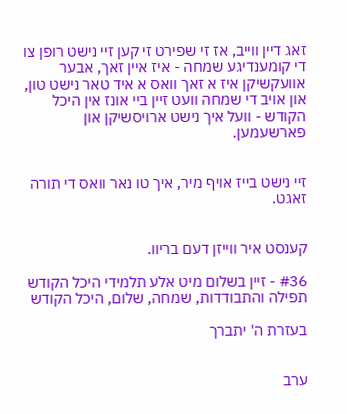זאג דיין ווייב, אז זי שפירט זי קען זיי נישט רופן צו די קומענדיגע שמחה - איז איין זאך, אבער אוועקשיקן איז א זאך וואס א איד טאר נישט טון, און אויב די שמחה וועט זיין ביי אונז אין היכל הקודש - וועל איך נישט ארויסשיקן און פארשעמען.


זיי נישט בייז אויף מיר, איך טו נאר וואס די תורה זאגט.


קענסט איר ווייזן דעם בריוו.

#36 - זיין בשלום מיט אלע תלמידי היכל הקודש
תפילה והתבודדות, שמחה, שלום, היכל הקודש

בעזרת ה' יתברך


ערב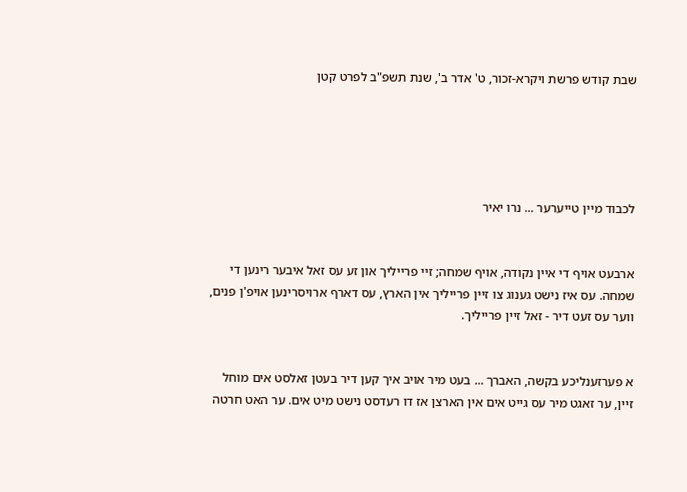שבת קודש פרשת ויקרא-זכור, ט' אדר ב', שנת תשפ"ב לפרט קטן





לכבוד מיין טייערער ... נרו יאיר


ארבעט אויף די איין נקודה, אויף שמחה; זיי פרייליך און זע עס זאל איבער רינען די שמחה. עס איז נישט גענוג צו זיין פרייליך אין הארץ, עס דארף ארויסרינען אויפ'ן פנים, ווער עס זעט דיר - זאל זיין פרייליך.


א פערזענליכע בקשה, האברך ... בעט מיר אויב איך קען דיר בעטן זאלסט אים מוחל זיין, ער זאגט מיר עס גייט אים אין הארצן אז דו רעדסט נישט מיט אים. ער האט חרטה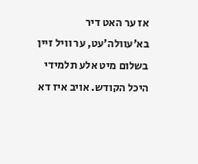אז ער האט דיר בא'עוולה'עט, ער וויל זיין בשלום מיט אלע תלמידי היכל הקודש. אויב איז דא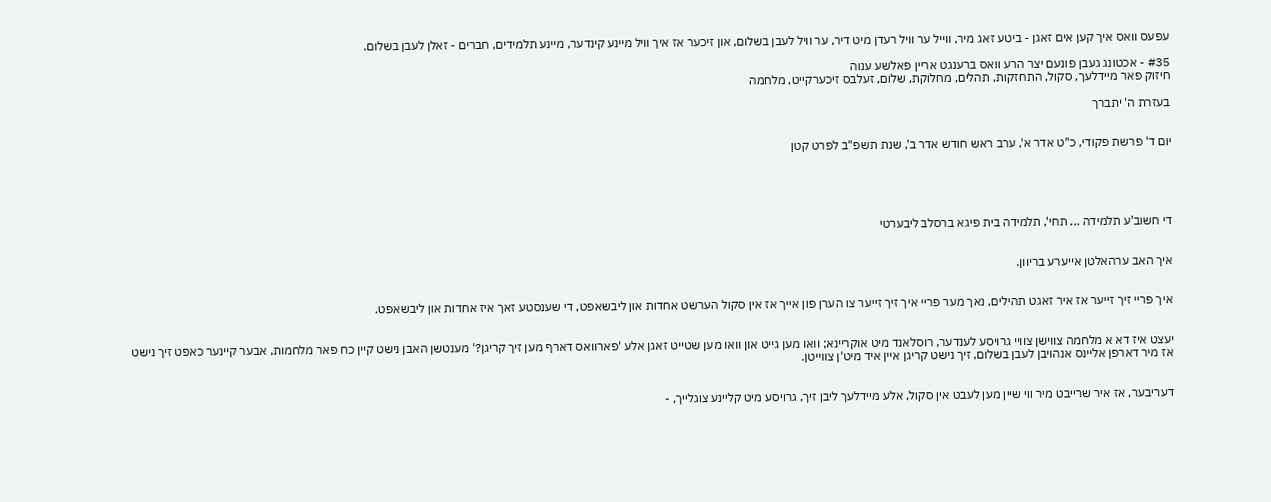עפעס וואס איך קען אים זאגן - ביטע זאג מיר, ווייל ער וויל רעדן מיט דיר, ער וויל לעבן בשלום, און זיכער אז איך וויל מיינע קינדער, מיינע תלמידים, חברים - זאלן לעבן בשלום.

#35 - אכטונג געבן פונעם יצר הרע וואס ברענגט אריין פאלשע ענוה
חיזוק פאר מיידלעך, סקול, התחזקות, תהלים, מחלוקת, שלום, זעלבס זיכערקייט, מלחמה

בעזרת ה' יתברך


יום ד' פרשת פקודי, כ"ט אדר א', ערב ראש חודש אדר ב', שנת תשפ"ב לפרט קטן





די חשוב'ע תלמידה ... תחי', תלמידה בית פיגא ברסלב ליבערטי


איך האב ערהאלטן אייערע בריוון.


איך פריי זיך זייער אז איר זאגט תהילים, נאך מער פריי איך זיך זייער צו הערן פון אייך אז אין סקול הערשט אחדות און ליבשאפט, די שענסטע זאך איז אחדות און ליבשאפט.


יעצט איז דא א מלחמה צווישן צוויי גרויסע לענדער, רוסלאנד מיט אוקריינא; וואו מען גייט און וואו מען שטייט זאגן אלע 'פארוואס דארף מען זיך קריגן?' מענטשן האבן נישט קיין כח פאר מלחמות, אבער קיינער כאפט זיך נישט אז מיר דארפן אליינס אנהויבן לעבן בשלום, זיך נישט קריגן איין איד מיט'ן צווייטן.


דעריבער, אז איר שרייבט מיר ווי שיין מען לעבט אין סקול, אלע מיידלעך ליבן זיך, גרויסע מיט קליינע צוגלייך, -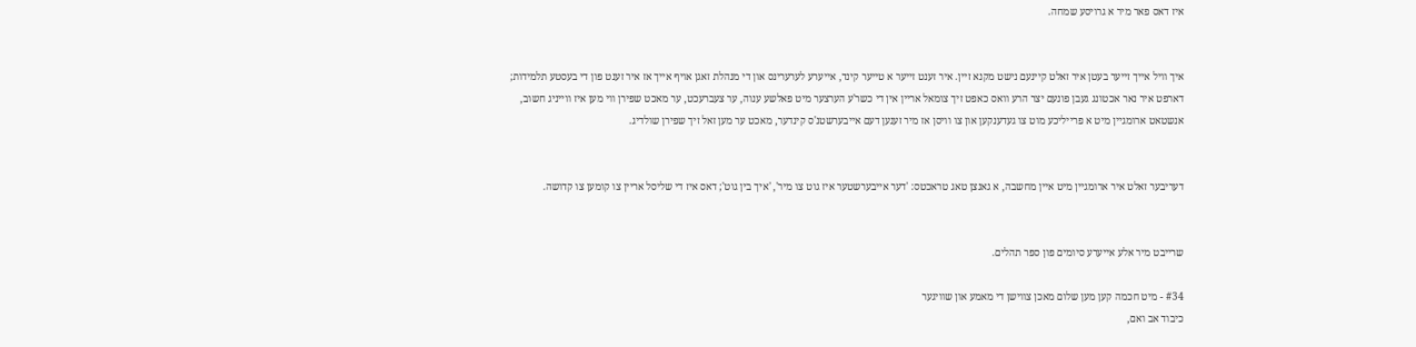איז דאס פאר מיר א גרויסע שמחה.


איך וויל אייך זייער בעטן איר זאלט קיינעם נישט מקנא זיין. איר זענט זייער א טייער קינד, אייערע לערערינס און די מנהלת זאגן אויף אייך אז איר זענט פון די בעסטע תלמידות; דארפט איר נאר אכטונג געבן פונעם יצר הרע וואס כאפט זיך צומאל אריין אין די כשר'ע הערצער מיט פאלשע ענוה, ער צעברעכט, ער מאכט שפירן ווי מען איז ווייניג חשוב, אנשטאט ארומגיין מיט א פרייליכע מוט צו געדענקען און צו וויסן אז מיר זענען דעם אייבערשטנ'ס קינדער, מאכט ער מען זאל זיך שפירן שולדיג.


דעריבער זאלט איר ארומגיין מיט איין מחשבה, א גאנצן טאג טראכטס: 'דער אייבערשטער איז גוט צו מיר', 'איך בין גוט'; דאס איז די שליסל אריין צו קומען צו קדושה.


שרייבט מיר אלע אייערע סיומים פון ספר תהלים.

#34 - מיט חכמה קען מען שלום מאכן צווישן די מאמע און שוויגער
כיבוד אב ואם,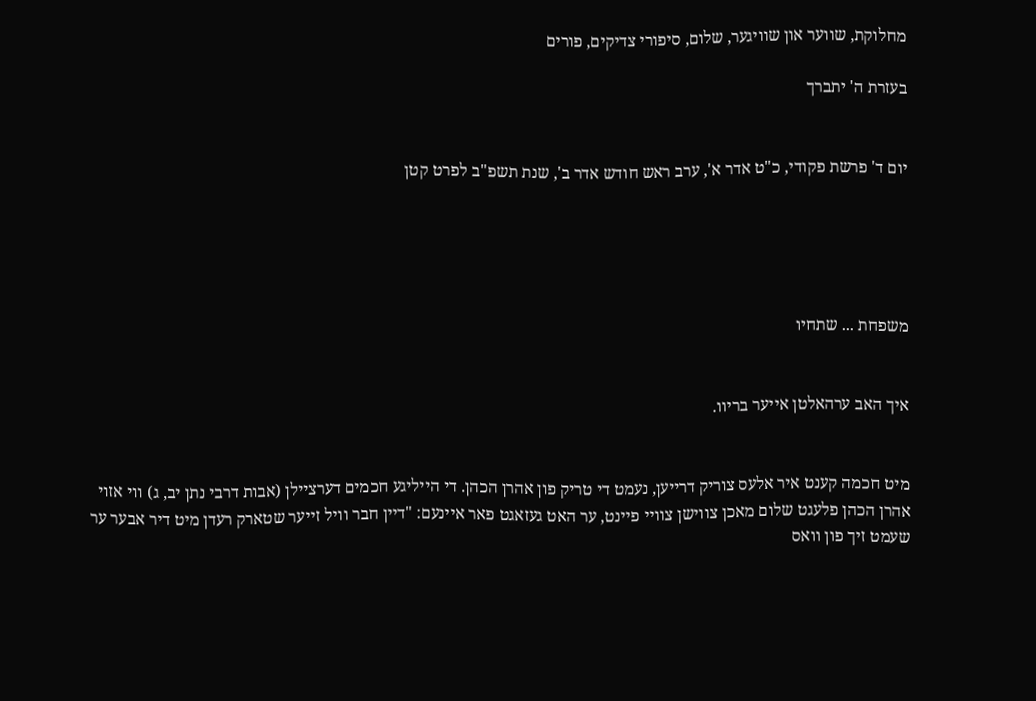מחלוקת, שווער און שוויגער, שלום, סיפורי צדיקים, פורים

בעזרת ה' יתברך


יום ד' פרשת פקודי, כ"ט אדר א', ערב ראש חודש אדר ב', שנת תשפ"ב לפרט קטן





משפחת ... שתחיו


איך האב ערהאלטן אייער בריוו.


מיט חכמה קענט איר אלעס צוריק דרייען, נעמט די טריק פון אהרן הכהן. די הייליגע חכמים דערציילן (אבות דרבי נתן יב, ג) ווי אזוי אהרן הכהן פלעגט שלום מאכן צווישן צוויי פיינט, ער האט געזאגט פאר איינעם: "דיין חבר וויל זייער שטארק רעדן מיט דיר אבער ער שעמט זיך פון וואס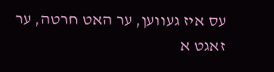עס איז געווען, ער האט חרטה, ער זאגט א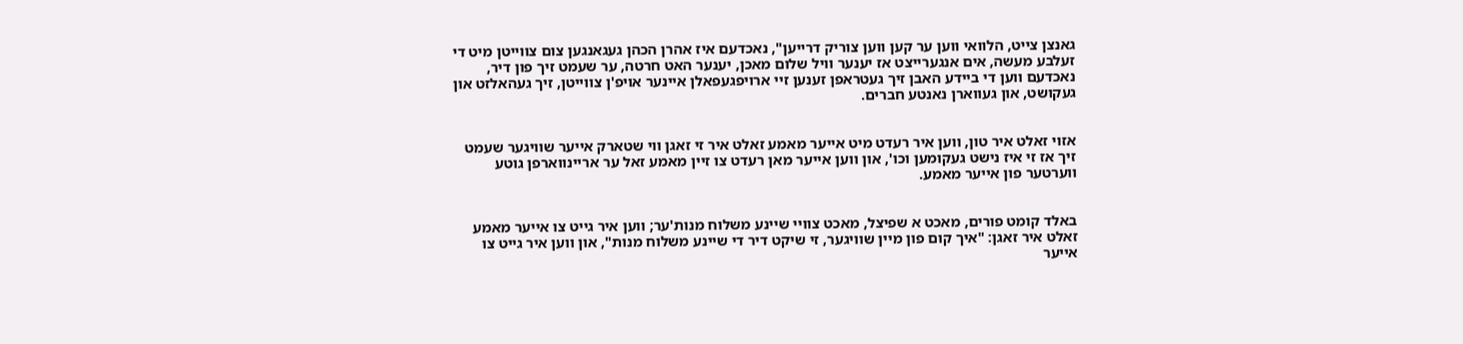גאנצן צייט, הלוואי ווען ער קען ווען צוריק דרייען", נאכדעם איז אהרן הכהן געגאנגען צום צווייטן מיט די זעלבע מעשה, אים אנגערייצט אז יענער וויל שלום מאכן, יענער האט חרטה, ער שעמט זיך פון דיר, נאכדעם ווען די ביידע האבן זיך געטראפן זענען זיי ארויפגעפאלן איינער אויפ'ן צווייטן, זיך געהאלזט און געקושט, און געווארן נאנטע חברים.


אזוי זאלט איר טון, ווען איר רעדט מיט אייער מאמע זאלט איר זי זאגן ווי שטארק אייער שוויגער שעמט זיך אז זי איז נישט געקומען וכו', און ווען אייער מאן רעדט צו זיין מאמע זאל ער אריינווארפן גוטע ווערטער פון אייער מאמע.


באלד קומט פורים, מאכט א שפיצל, מאכט צוויי שיינע משלוח מנות'ער; ווען איר גייט צו אייער מאמע זאלט איר זאגן: "איך קום פון מיין שוויגער, זי שיקט דיר די שיינע משלוח מנות", און ווען איר גייט צו אייער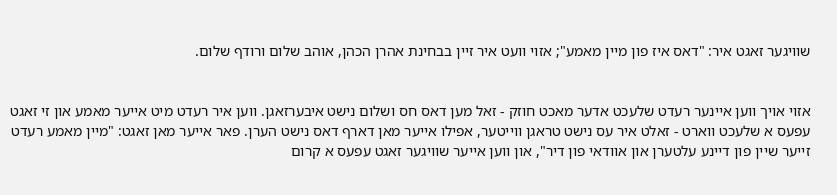שוויגער זאגט איר: "דאס איז פון מיין מאמע"; אזוי וועט איר זיין בבחינת אהרן הכהן, אוהב שלום ורודף שלום.


אזוי אויך ווען איינער רעדט שלעכט אדער מאכט חוזק - זאל מען דאס חס ושלום נישט איבערזאגן. ווען איר רעדט מיט אייער מאמע און זי זאגט עפעס א שלעכט ווארט - זאלט איר עס נישט טראגן ווייטער, אפילו אייער מאן דארף דאס נישט הערן. פאר אייער מאן זאגט: "מיין מאמע רעדט זייער שיין פון דיינע עלטערן און אוודאי פון דיר", און ווען אייער שוויגער זאגט עפעס א קרום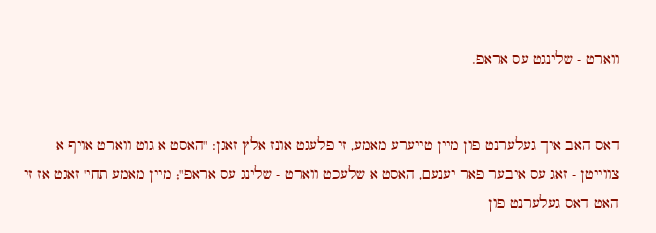ווארט - שלינגט עס אראפ.


דאס האב איך געלערנט פון מיין טייערע מאמע, זי פלעגט אונז אלץ זאגן: "האסט א גוט ווארט אויף א צווייטן - זאג עס איבער פאר יענעם, האסט א שלעכט ווארט - שלינג עס אראפ"; מיין מאמע תחי' זאגט אז זי האט דאס געלערנט פון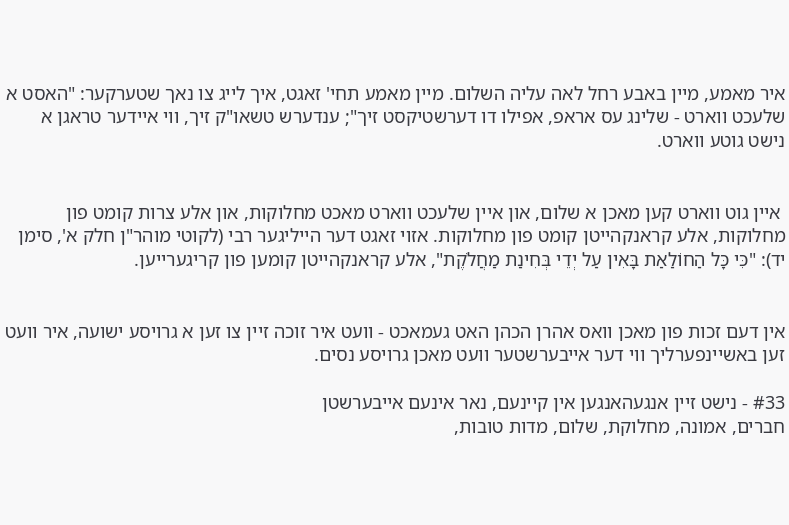איר מאמע, מיין באבע רחל לאה עליה השלום. מיין מאמע תחי' זאגט, איך לייג צו נאך שטערקער: "האסט א שלעכט ווארט - שלינג עס אראפ, אפילו דו דערשטיקסט זיך"; ענדערש טשאו"ק זיך, ווי איידער טראגן א נישט גוטע ווארט.


 איין גוט ווארט קען מאכן א שלום, און איין שלעכט ווארט מאכט מחלוקות, און אלע צרות קומט פון מחלוקות, אלע קראנקהייטן קומט פון מחלוקות. אזוי זאגט דער הייליגער רבי (לקוטי מוהר"ן חלק א', סימן יד): "כִּי כָּל הַחוֹלַאַת בָּאִין עַל יְדֵי בְּחִינַת מַחֲלֹקֶת", אלע קראנקהייטן קומען פון קריגערייען.


אין דעם זכות פון מאכן וואס אהרן הכהן האט געמאכט - וועט איר זוכה זיין צו זען א גרויסע ישועה, איר וועט זען באשיינפערליך ווי דער אייבערשטער וועט מאכן גרויסע נסים.

#33 - נישט זיין אנגעהאנגען אין קיינעם, נאר אינעם אייבערשטן
חברים, אמונה, מחלוקת, שלום, מדות טובות,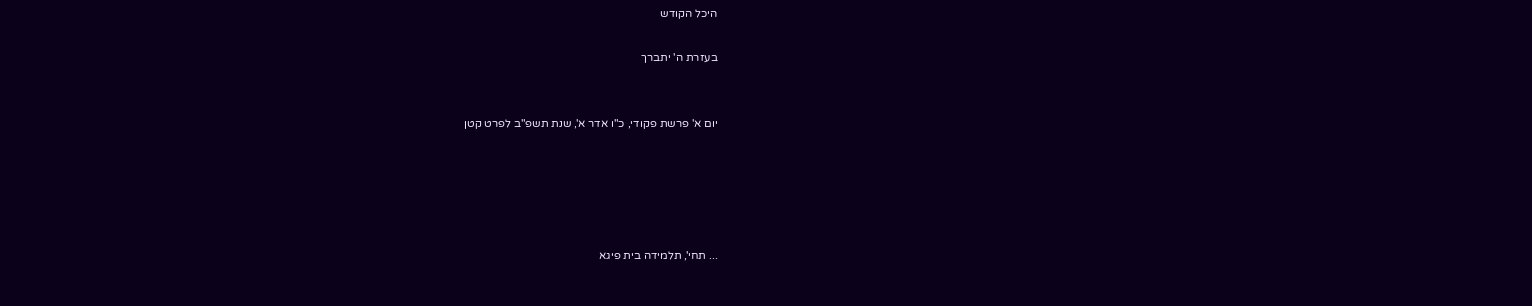היכל הקודש

בעזרת ה' יתברך


יום א' פרשת פקודי, כ"ו אדר א', שנת תשפ"ב לפרט קטן





... תחי', תלמידה בית פיגא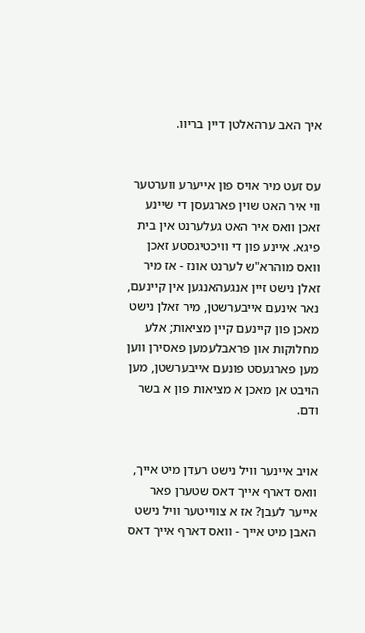איך האב ערהאלטן דיין בריוו.


עס זעט מיר אויס פון אייערע ווערטער ווי איר האט שוין פארגעסן די שיינע זאכן וואס איר האט געלערנט אין בית פיגא. איינע פון די וויכטיגסטע זאכן וואס מוהרא"ש לערנט אונז - אז מיר זאלן נישט זיין אנגעהאנגען אין קיינעם, נאר אינעם אייבערשטן, מיר זאלן נישט מאכן פון קיינעם קיין מציאות; אלע מחלוקות און פראבלעמען פאסירן ווען מען פארגעסט פונעם אייבערשטן, מען הויבט אן מאכן א מציאות פון א בשר ודם.


אויב איינער וויל נישט רעדן מיט אייך, וואס דארף אייך דאס שטערן פאר אייער לעבן? אז א צווייטער וויל נישט האבן מיט אייך - וואס דארף אייך דאס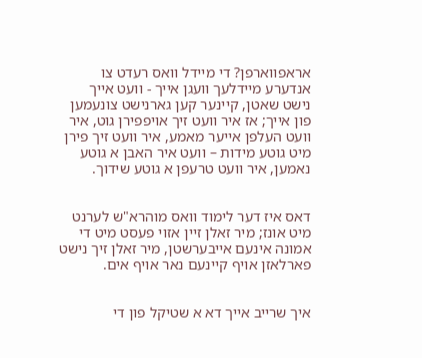אראפווארפן? די מיידל וואס רעדט צו אנדערע מיידלעך וועגן אייך - וועט אייך נישט שאטן, קיינער קען גארנישט צונעמען פון אייך; אז איר וועט זיך אויפפירן גוט, איר וועט העלפן אייער מאמע, איר וועט זיך פירן מיט גוטע מידות – וועט איר האבן א גוטע נאמען, איר וועט טרעפן א גוטע שידוך.


דאס איז דער לימוד וואס מוהרא"ש לערנט מיט אונז; מיר זאלן זיין אזוי פעסט מיט די אמונה אינעם אייבערשטן, מיר זאלן זיך נישט פארלאזן אויף קיינעם נאר אויף אים.


איך שרייב אייך דא א שטיקל פון די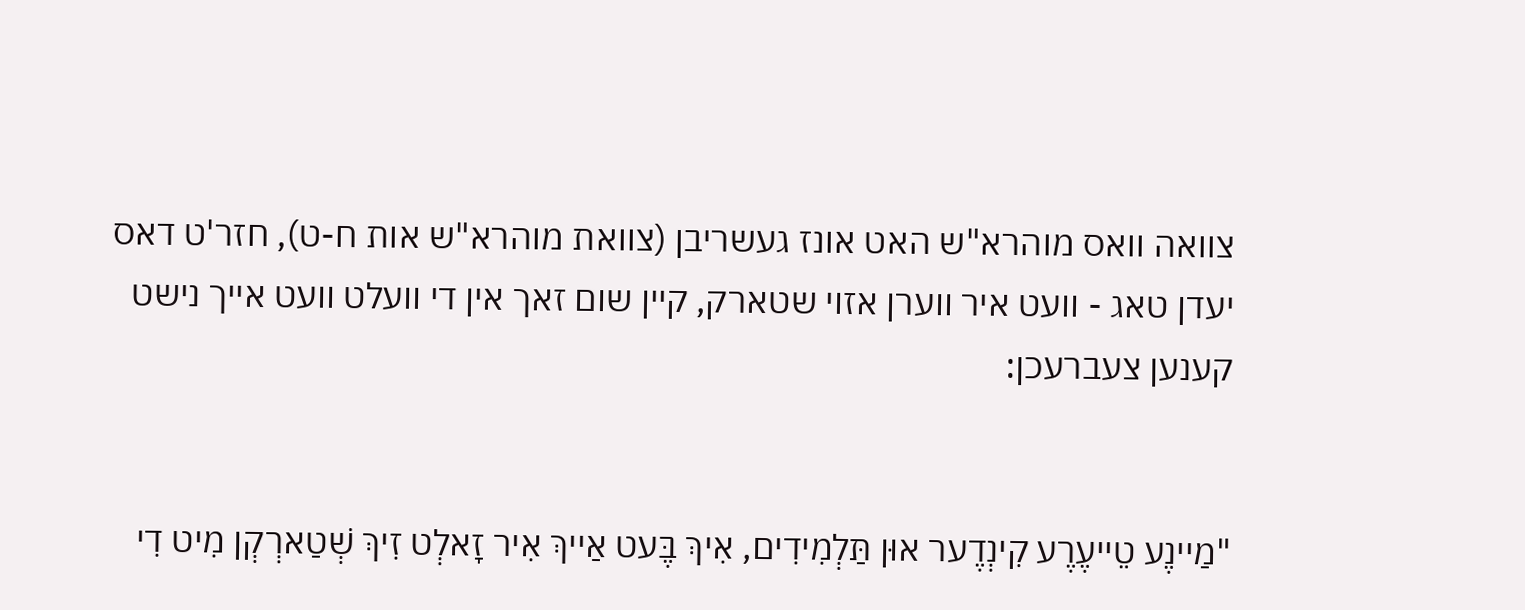צוואה וואס מוהרא"ש האט אונז געשריבן (צוואת מוהרא"ש אות ח-ט), חזר'ט דאס יעדן טאג - וועט איר ווערן אזוי שטארק, קיין שום זאך אין די וועלט וועט אייך נישט קענען צעברעכן:


"מַיינֶע טֵייעֶרֶע קִינְדֶער אוּן תַּלְמִידִים, אִיךְ בֶּעט אַייךְ אִיר זָאלְט זִיךְ שְׁטַארְקְן מִיט דִי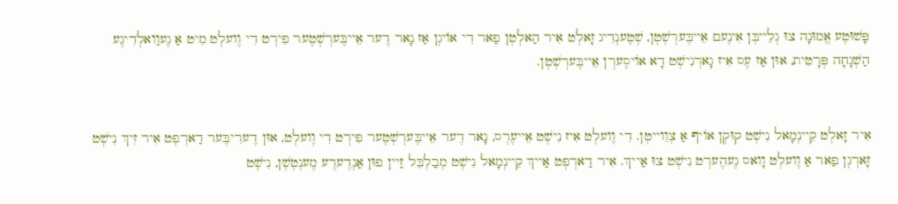פָּשׁוּטֶע אֱמוּנָה צוּ גְלֵייבְּן אִינֶעם אֵייבֶּערְשְׁטְן, שְׁטֶענְדִיג זָאלְט אִיר הַאלְטְן פַאר דִי אוֹיגְן אַז נָאר דֶער אֵייבֶּערְשְׁטֶער פִירְט דִי וֶועלְט מִיט אַ גֶעוַואלְדִיגֶע הַשְׁגָחָה פְּרָטִית, אוּן אַז עֶס אִיז גָארְנִישְׁט דָא אוֹיסֶערְן אֵייבֶּערְשְׁטְן.


אִיר זָאלְט קֵיינְמָאל נִישְׁט קוּקְן אוֹיף אַ צְוֵוייטְן. דִי וֶועלְט אִיז נִישְׁט אֵייעֶרְס, נָאר דֶער אֵייבֶּערְשְׁטֶער פִירְט דִי וֶועלְט, אוּן דֶערִיבֶּער דַארְפְט אִיר זִיךְ נִישְׁט זָארְגְן פַאר אַ וֶועלְט וָואס גֶעהֶערְט נִישְׁט צוּ אַייךְ. אִיר דַארְפְט אַייךְ קֵיינְמָאל נִישְׁט מְבַלְבֵּל זַיין פוּן אַנְדֶערֶע מֶענְטְשְׁן, נִישְׁט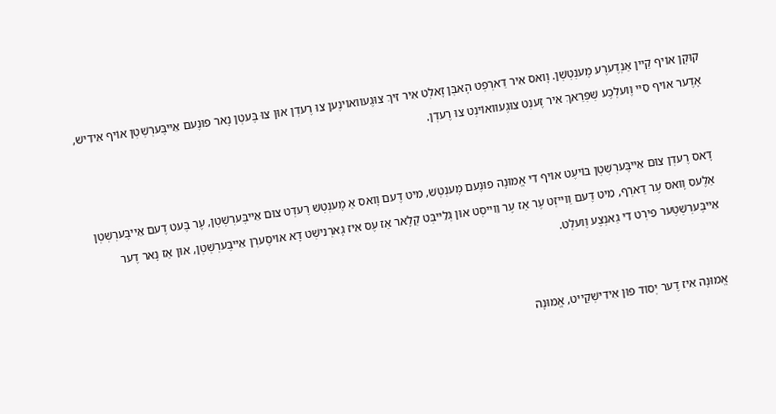קוּקְן אוֹיף קַיין אַנְדֶערֶע מֶענְטְשְׁן. וָואס אִיר דַארְפְט הָאבְּן זָאלְט אִיר זִיךְ צוּגֶעוואוֹינֶען צוּ רֶעדְן אוּן צוּ בֶּעטְן נָאר פוּנֶעם אֵייבֶּערְשְׁטְן אוֹיף אִידִישׁ, אָדֶער אוֹיף סֵיי וֶועלְכֶע שְׁפְּרַאךְ אִיר זֶענְט צוּגֶעוואוֹינְט צוּ רֶעדְן.


דָאס רֶעדְן צוּם אֵייבֶּערְשְׁטְן בּוֹיעֶט אוֹיף דִי אֱמוּנָה פוּנֶעם מֶענְטְשׁ, מִיט דֶעם וָואס אַ מֶענְטְשׁ רֶעדְט צוּם אֵייבֶּערְשְׁטְן, עֶר בֶּעט דֶעם אֵייבֶּערְשְׁטְן אַלֶעס וָואס עֶר דַארְף, מִיט דֶעם וַוייזְט עֶר אַז עֶר וֵוייסְט אוּן גְלֵייבְּט קְלָאר אַז עֶס אִיז גָארְנִישְׁט דָא אוֹיסֶערְן אֵייבֶּערְשְׁטְן, אוּן אַז נָאר דֶער אֵייבֶּערְשְׁטֶער פִירְט דִי גַאנְצֶע וֶועלְט.


אֱמוּנָה אִיז דֶער יְסוֹד פוּן אִידִישְׁקַייט, אֱמוּנָה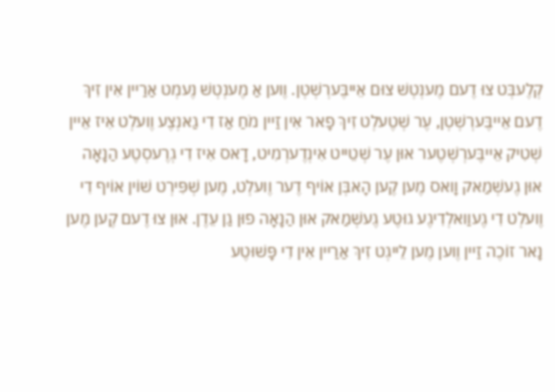קְלֶעבְּט צוּ דֶעם מֶענְטְשׁ צוּם אֵייבֶּערְשְׁטְן. וֶוען אַ מֶענְטְשׁ נֶעמְט אַרַיין אִין זִיךְ דֶעם אֵייבֶּערְשְׁטְן, עֶר שְׁטֶעלְט זִיךְ פָאר אִין זַיין מֹחַ אַז דִי גַאנְצֶע וֶועלְט אִיז אֵיין שְׁטִיק אֵייבֶּערְשְׁטֶער אוּן עֶר שְׁטֵייט אִינְדֶערְמִיט, דָאס אִיז דִי גְרֶעסְטֶע הַנָאָה אוּן גֶעשְׁמַאק וָואס מֶען קֶען הָאבְּן אוֹיף דֶער וֶועלְט, מֶען שְׁפִּירְט שׁוֹין אוֹיף דִי וֶועלְט דִי גֶעוַואלְדִיגֶע גוּטֶע גֶעשְׁמַאק אוּן הַנָאָה פוּן גַן עֵדֶן. אוּן צוּ דֶעם קֶען מֶען נָאר זוֹכֶה זַיין וֶוען מֶען לֵייגְט זִיךְ אַרַיין אִין דִי פָּשׁוּטֶע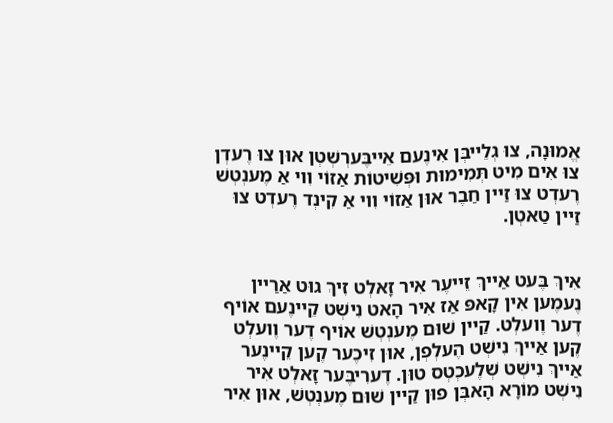אֱמוּנָה, צוּ גְלֵייבְּן אִינֶעם אֵייבֶּערְשְׁטְן אוּן צוּ רֶעדְן צוּ אִים מִיט תְּמִימוּת וּפְּשִׁיטוֹת אַזוֹי וִוי אַ מֶענְטְשׁ רֶעדְט צוּ זַיין חַבֶר אוּן אַזוֹי וִוי אַ קִינְד רֶעדְט צוּ זַיין טַאטְן.


אִיךְ בֶּעט אַייךְ זֵייעֶר אִיר זָאלְט זִיךְ גוּט אַרַיין נֶעמֶען אִין קָאפּ אַז אִיר הָאט נִישְׁט קֵיינֶעם אוֹיף דֶער וֶועלְט. קַיין שׁוּם מֶענְטְשׁ אוֹיף דֶער וֶועלְט קֶען אַייךְ נִישְׁט הֶעלְפְן, אוּן זִיכֶער קֶען קֵיינֶער אַייךְ נִישְׁט שְׁלֶעכְטְס טוּן. דֶערִיבֶּער זָאלְט אִיר נִישְׁט מוֹרָא הָאבְּן פוּן קַיין שׁוּם מֶענְטְשׁ, אוּן אִיר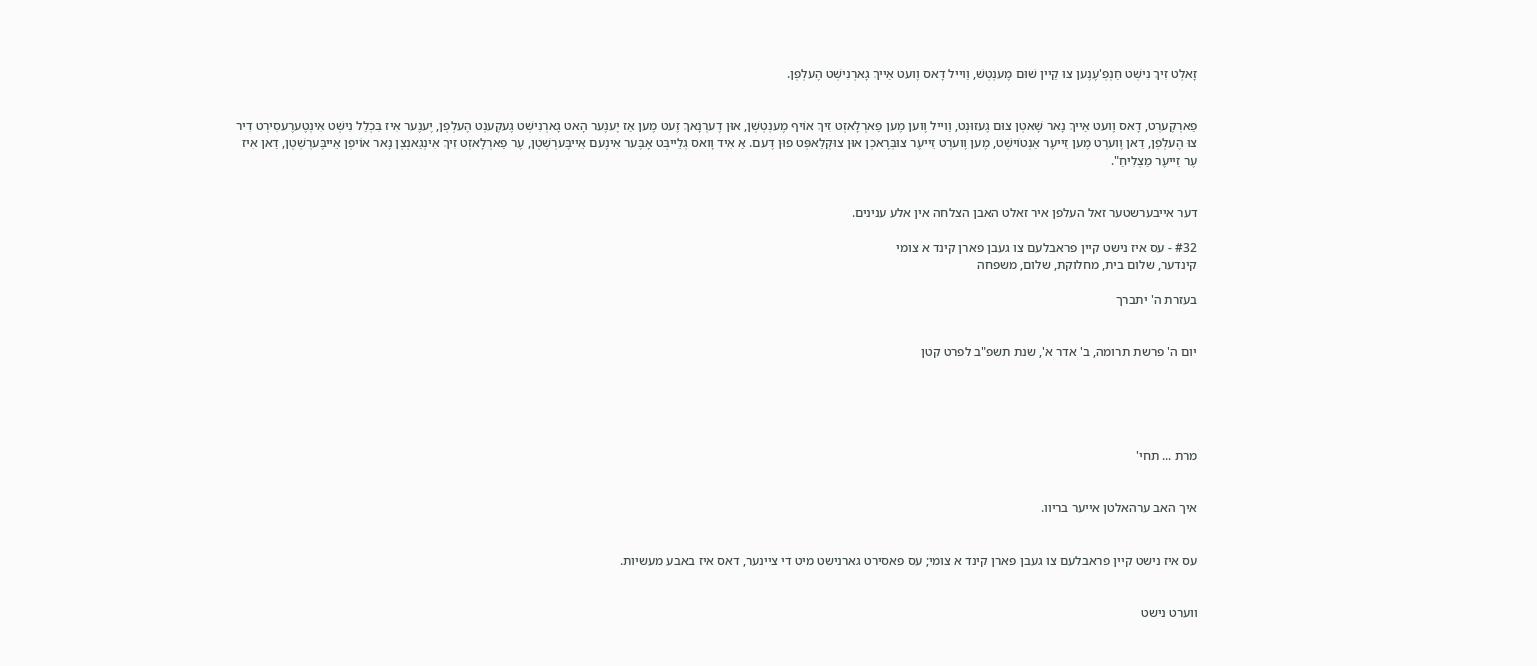זָאלְט זִיךְ נִישְׁט חַנְפְ'עֶנֶען צוּ קַיין שׁוּם מֶענְטְשׁ, וַוייל דָאס וֶועט אַייךְ גָארְנִישְׁט הֶעלְפְן.


פַארְקֶערְט, דָאס וֶועט אַייךְ נָאר שָׁאטְן צוּם גֶעזוּנְט, וַוייל וֶוען מֶען פַארְלָאזְט זִיךְ אוֹיף מֶענְטְשְׁן, אוּן דֶערְנָאךְ זֶעט מֶען אַז יֶענֶער הָאט גָארְנִישְׁט גֶעקֶענְט הֶעלְפְן, יֶענֶער אִיז בִּכְלַל נִישְׁט אִינְטֶערֶעסִירְט דִיר צוּ הֶעלְפְן, דַאן וֶוערְט מֶען זֵייעֶר אַנְטוֹישְׁט, מֶען וֶוערְט זֵייעֶר צוּבְּרָאכְן אוּן צוּקְלַאפְּט פוּן דֶעם. אַ אִיד וָואס גְלֵייבְּט אָבֶּער אִינֶעם אֵייבֶּערְשְׁטְן, עֶר פַארְלָאזְט זִיךְ אִינְגַאנְצְן נָאר אוֹיפְן אֵייבֶּערְשְׁטְן, דַאן אִיז עֶר זֵייעֶר מַצְלִיחַ".


דער אייבערשטער זאל העלפן איר זאלט האבן הצלחה אין אלע ענינים.

#32 - עס איז נישט קיין פראבלעם צו געבן פארן קינד א צומי
קינדער, שלום בית, מחלוקת, שלום, משפחה

בעזרת ה' יתברך


יום ה' פרשת תרומה, ב' אדר א', שנת תשפ"ב לפרט קטן





מרת ... תחי'


איך האב ערהאלטן אייער בריוו.


עס איז נישט קיין פראבלעם צו געבן פארן קינד א צומי; עס פאסירט גארנישט מיט די ציינער, דאס איז באבע מעשיות.


ווערט נישט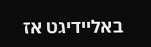באליידיגט אז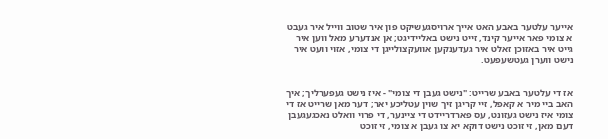אייער עלטער באבע האט אייך ארויסגעשיקט פון איר שטוב ווייל איר געבט א צומי פאר אייער קינד, זייט נישט באליידיגט; אן אנדערע מאל ווען איר גייט איר באזוכן זאלט איר געדענקען אוועקצולייגן די צומי, אזוי וועט איר נישט ווערן געטשעפעט.


אז די עלטער באבע שרייט: "נישט געבן די צומי" - איז נישט געפערליך; איך האב ביי מיר א קאפל, זיי קריגן זיך שוין עטליכע יאר; דער מאן שרייט אז די צומי איז נישט געזונט, עס פארדריידט די ציינער, די פרוי וואלט נאכגעגעבן דעם מאן, זי זוכט נישט דוקא יא צו געבן א צומי, זי זוכט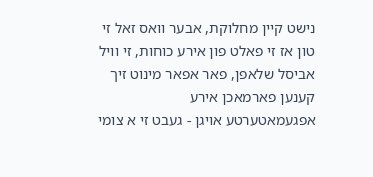נישט קיין מחלוקת, אבער וואס זאל זי טון אז זי פאלט פון אירע כוחות, זי וויל אביסל שלאפן, פאר אפאר מינוט זיך קענען פארמאכן אירע אפגעמאטערטע אויגן - געבט זי א צומי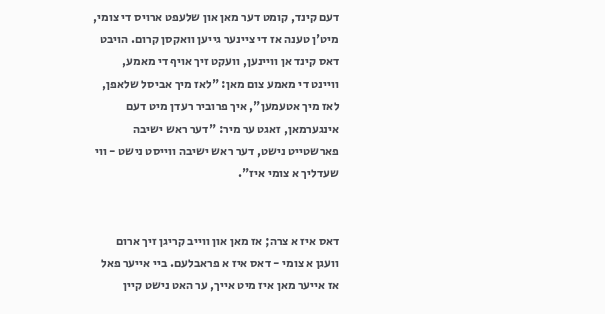דעם קינד, קומט דער מאן און שלעפט ארויס די צומי, מיט'ן טענה אז די ציינער גייען וואקסן קרום. הויבט דאס קינד אן וויינען, וועקט זיך אויף די מאמע, וויינט די מאמע צום מאן: "לאז מיך אביסל שלאפן, לאז מיך אטעמען", איך פרוביר רעדן מיט דעם אינגערמאן, זאגט ער מיר: "דער ראש ישיבה פארשטייט נישט, דער ראש ישיבה ווייסט נישט - ווי שעדליך א צומי איז".


דאס איז א צרה; אז מאן און ווייב קריגן זיך ארום וועגן א צומי - דאס איז א פראבלעם. ביי אייער פאל אז אייער מאן איז מיט אייך, ער האט נישט קיין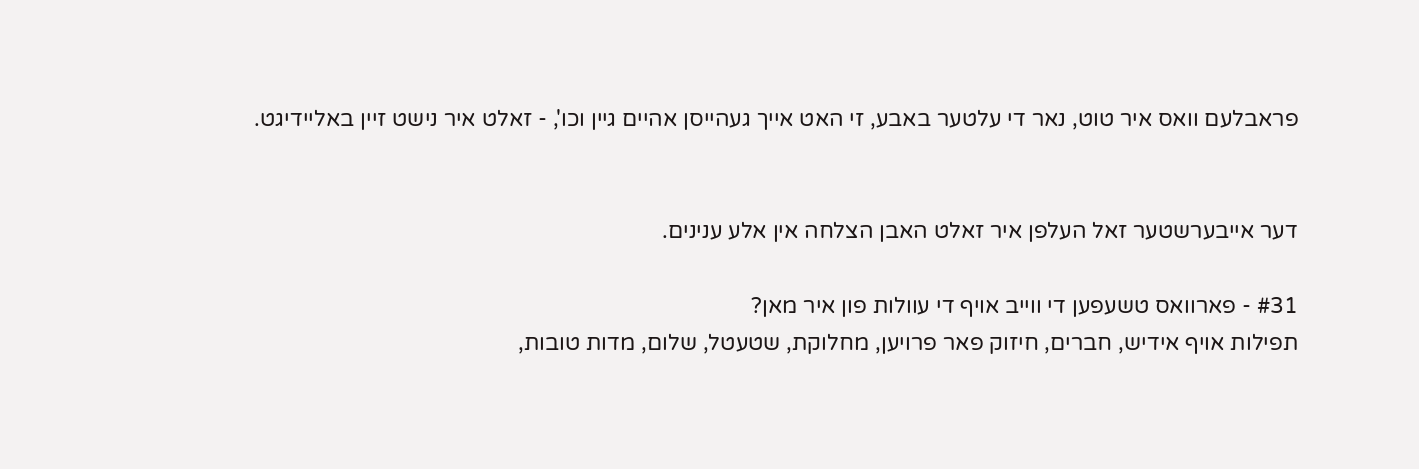פראבלעם וואס איר טוט, נאר די עלטער באבע, זי האט אייך געהייסן אהיים גיין וכו', - זאלט איר נישט זיין באליידיגט.


דער אייבערשטער זאל העלפן איר זאלט האבן הצלחה אין אלע ענינים.

#31 - פארוואס טשעפען די ווייב אויף די עוולות פון איר מאן?
תפילות אויף אידיש, חברים, חיזוק פאר פרויען, מחלוקת, שטעטל, שלום, מדות טובות,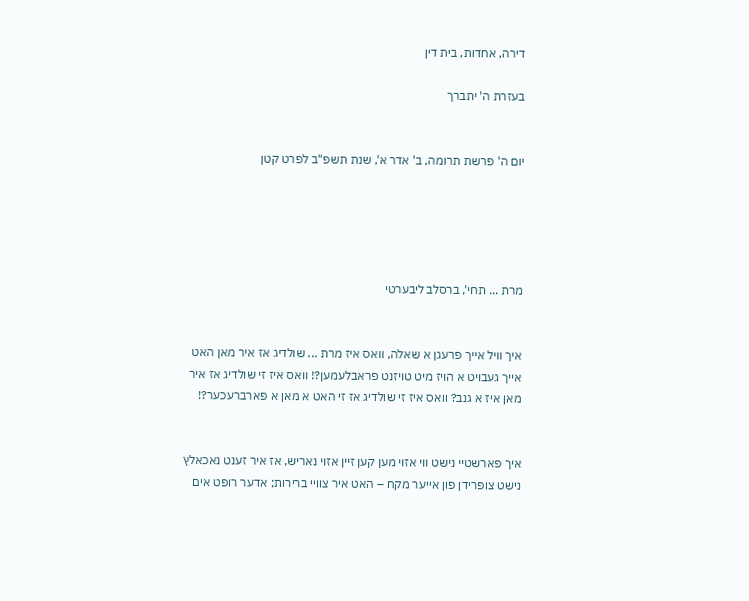דירה, אחדות, בית דין

בעזרת ה' יתברך


יום ה' פרשת תרומה, ב' אדר א', שנת תשפ"ב לפרט קטן





מרת ... תחי', ברסלב ליבערטי


איך וויל אייך פרעגן א שאלה, וואס איז מרת ... שולדיג אז איר מאן האט אייך געבויט א הויז מיט טויזנט פראבלעמען?! וואס איז זי שולדיג אז איר מאן איז א גנב? וואס איז זי שולדיג אז זי האט א מאן א פארברעכער?!


איך פארשטיי נישט ווי אזוי מען קען זיין אזוי נאריש, אז איר זענט נאכאלץ נישט צופרידן פון אייער מקח – האט איר צוויי ברירות; אדער רופט אים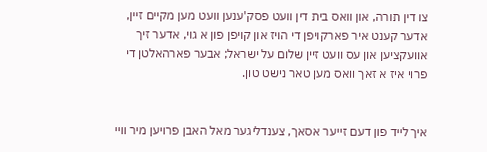צו דין תורה, און וואס בית דין וועט פסק'ענען וועט מען מקיים זיין, אדער קענט איר פארקויפן די הויז און קויפן פון א גוי, אדער זיך אוועקציען און עס וועט זיין שלום על ישראל; אבער פארהאלטן די פרוי איז א זאך וואס מען טאר נישט טון.


איך לייד פון דעם זייער אסאך, צענדליגער מאל האבן פרויען מיר וויי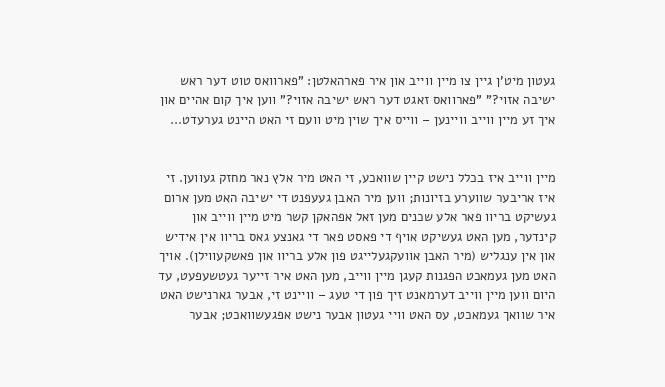געטון מיט'ן גיין צו מיין ווייב און איר פארהאלטן: "פארוואס טוט דער ראש ישיבה אזוי?" "פארוואס זאגט דער ראש ישיבה אזוי?" ווען איך קום אהיים און איך זע מיין ווייב וויינען – ווייס איך שוין מיט וועם זי האט היינט גערעדט...


מיין ווייב איז בכלל נישט קיין שוואכע, זי האט מיר אלץ נאר מחזק געווען. זי איז אריבער שווערע בזיונות; ווען מיר האבן געעפנט די ישיבה האט מען ארום געשיקט בריוו פאר אלע שכנים מען זאל אפהאקן קשר מיט מיין ווייב און קינדער, מען האט געשיקט אויף די פאסט פאר די גאנצע גאס בריוו אין אידיש און אין ענגליש (מיר האבן אוועקגעלייגט פון אלע בריוו און פאשקעווילן). אויך האט מען געמאכט הפגנות קעגן מיין ווייב, מען האט איר זייער געטשעפעט, עד היום ווען מיין ווייב דערמאנט זיך פון די טעג – וויינט זי, אבער גארנישט האט איר שוואך געמאכט, עס האט וויי געטון אבער נישט אפגעשוואכט; אבער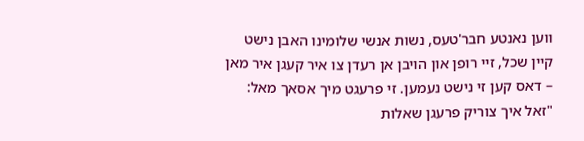ווען נאנטע חבר'טעס, נשות אנשי שלומינו האבן נישט קיין שכל, זיי רופן און הויבן אן רעדן צו איר קעגן איר מאן – דאס קען זי נישט נעמען. זי פרעגט מיך אסאך מאל: "זאל איך צוריק פרעגן שאלות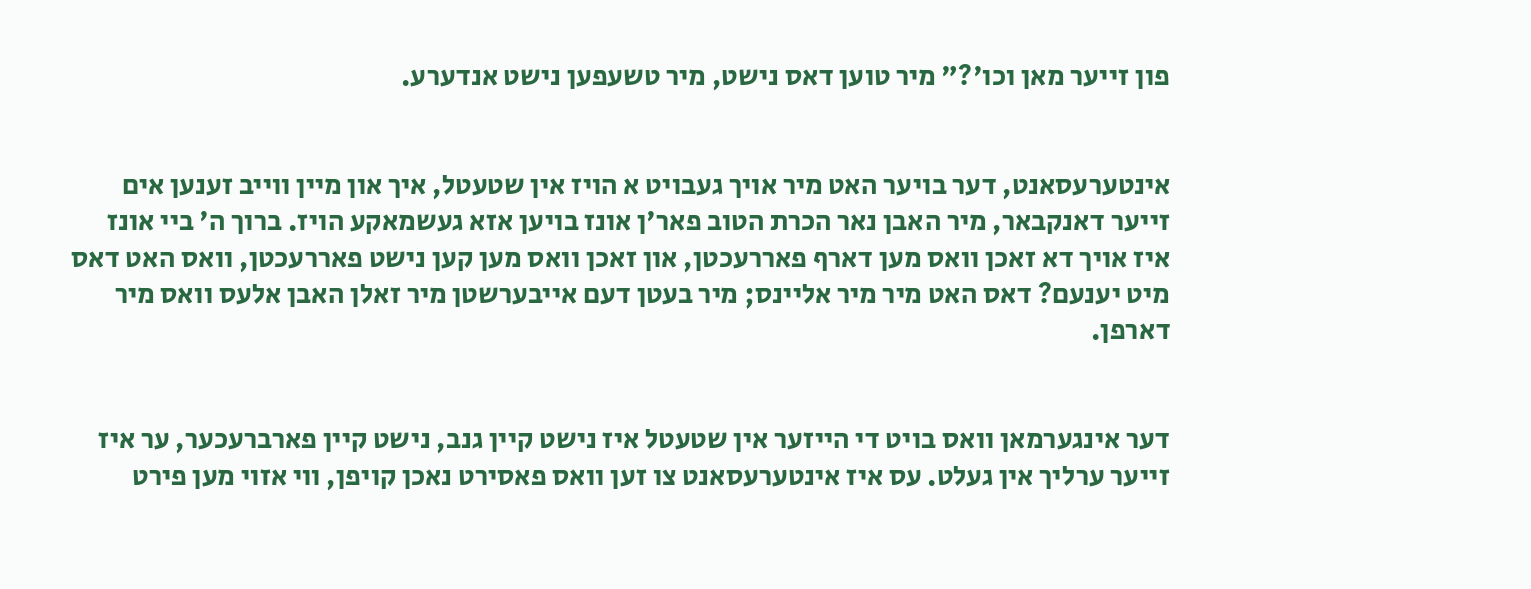פון זייער מאן וכו'?" מיר טוען דאס נישט, מיר טשעפען נישט אנדערע.


אינטערעסאנט, דער בויער האט מיר אויך געבויט א הויז אין שטעטל, איך און מיין ווייב זענען אים זייער דאנקבאר, מיר האבן נאר הכרת הטוב פאר'ן אונז בויען אזא געשמאקע הויז. ברוך ה' ביי אונז איז אויך דא זאכן וואס מען דארף פאררעכטן, און זאכן וואס מען קען נישט פאררעכטן, וואס האט דאס מיט יענעם? דאס האט מיר מיר אליינס; מיר בעטן דעם אייבערשטן מיר זאלן האבן אלעס וואס מיר דארפן.


דער אינגערמאן וואס בויט די הייזער אין שטעטל איז נישט קיין גנב, נישט קיין פארברעכער, ער איז זייער ערליך אין געלט. עס איז אינטערעסאנט צו זען וואס פאסירט נאכן קויפן, ווי אזוי מען פירט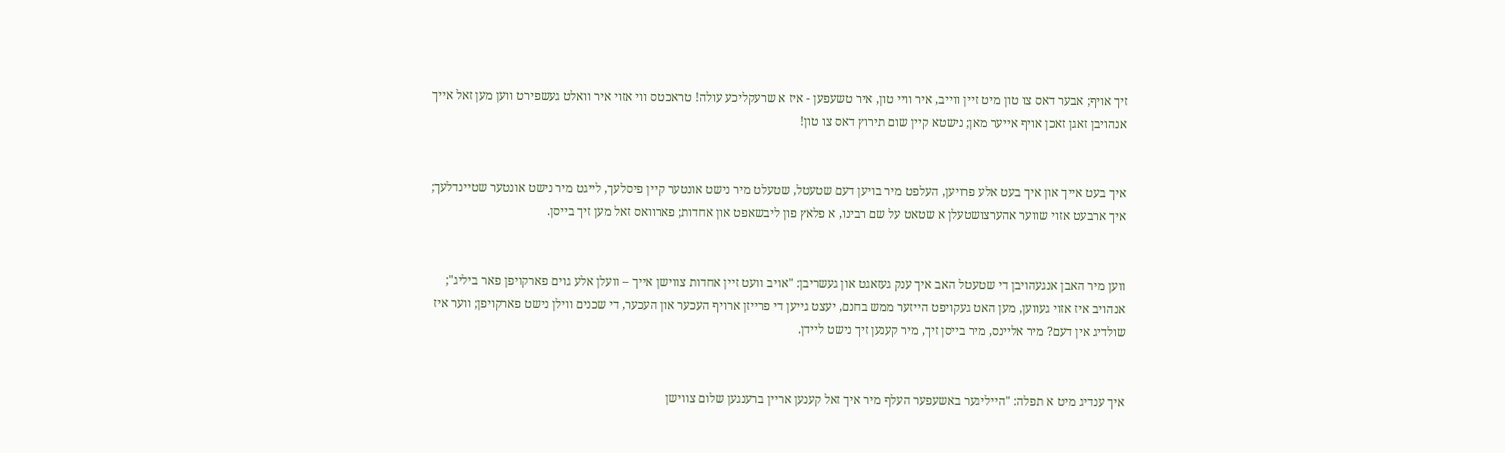זיך אויף; אבער דאס צו טון מיט זיין ווייב, איר וויי טון, איר טשעפען - איז א שרעקליכע עולה! טראכטס ווי אזוי איר וואלט געשפירט ווען מען זאל אייך אנהויבן זאגן זאכן אויף אייער מאן; נישטא קיין שום תירוץ דאס צו טון!


איך בעט אייך און איך בעט אלע פרויען, העלפט מיר בויען דעם שטעטל, שטעלט מיר נישט אונטער קיין פיסלעך, לייגט מיר נישט אונטער שטיינדלעך; איך ארבעט אזוי שווער אהערצושטעלן א שטאט על שם רבינו, א פלאץ פון ליבשאפט און אחדות; פארוואס זאל מען זיך בייסן.


ווען מיר האבן אנגעהויבן די שטעטל האב איך ענק געזאגט און געשריבן: "אויב וועט זיין אחדות צווישן אייך – וועלן אלע גוים פארקויפן פאר ביליג"; אנהויב איז אזוי געווען, מען האט געקויפט הייזער ממש בחנם, יעצט גייען די פרייזן ארויף העכער און העכער, די שכנים ווילן נישט פארקויפן; ווער איז שולדיג אין דעם? מיר אליינס, מיר בייסן זיך, מיר קענען זיך נישט ליידן.


איך ענדיג מיט א תפלה: "הייליגער באשעפער העלף מיר איך זאל קענען אריין ברענגען שלום צווישן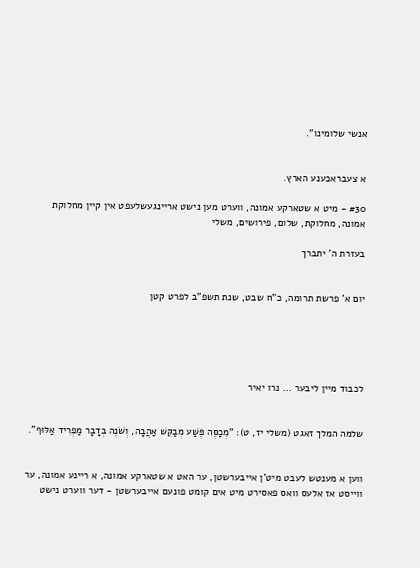אנשי שלומינו".


א צעבראכענע הארץ.

#30 - מיט א שטארקע אמונה, ווערט מען נישט אריינגעשלעפט אין קיין מחלוקת
אמונה, מחלוקת, שלום, פירושים, משלי

בעזרת ה' יתברך


יום א' פרשת תרומה, כ"ח שבט, שנת תשפ"ב לפרט קטן





לכבוד מיין ליבער ... נרו יאיר


שלמה המלך זאגט (משלי יז, ט): "מְכַסֶּה פֶּשַׁע מְבַקֵּשׁ אַהֲבָה, וְשֹׁנֶה בְדָבָר מַפְרִיד אַלּוּף".


ווען א מענטש לעבט מיט'ן אייבערשטן, ער האט א שטארקע אמונה, א ריינע אמונה, ער ווייסט אז אלעס וואס פאסירט מיט אים קומט פונעם אייבערשטן - דער ווערט נישט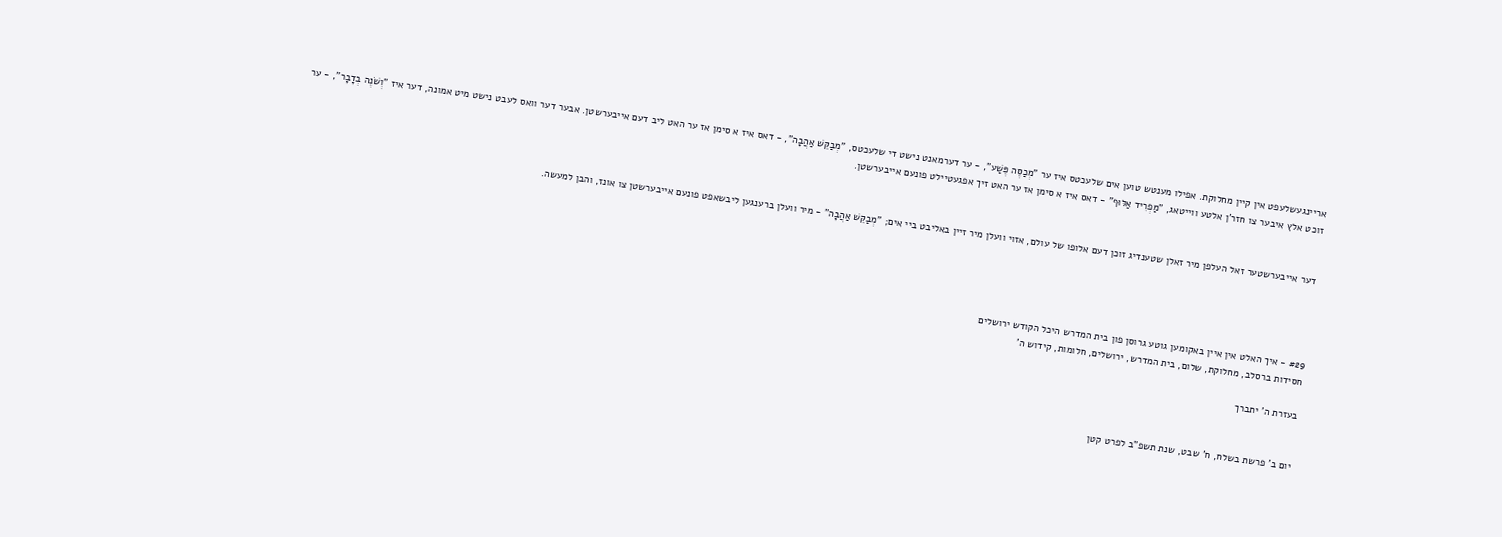אריינגעשלעפט אין קיין מחלוקת. אפילו מענטש טוען אים שלעכטס איז ער "מְכַסֶּה פֶּשַׁע", - ער דערמאנט נישט די שלעכטס, "מְבַקֵּשׁ אַהֲבָה", - דאס איז א סימן אז ער האט ליב דעם אייבערשטן. אבער דער וואס לעבט נישט מיט אמונה, דער איז "וְשֹׁנֶה בְדָבָר", - ער זוכט אלץ איבער צו חזר'ן אלטע ווייטאג, "מַפְרִיד אַלּוּף" - דאס איז א סימן אז ער האט זיך אפגעטיילט פונעם אייבערשטן.


דער אייבערשטער זאל העלפן מיר זאלן שטענדיג זוכן דעם אלופו של עולם, אזוי וועלן מיר זיין באליבט ביי אים; "מְבַקֵּשׁ אַהֲבָה" - מיר וועלן ברענגען ליבשאפט פונעם אייבערשטן צו אונז, והבן למעשה.




#29 - איך האלט אין איין באקומען גוטע גרוסן פון בית המדרש היכל הקודש ירושלים
חסידות ברסלב, מחלוקת, שלום, בית המדרש, ירושלים, חלומות, קידוש ה'

בעזרת ה' יתברך


יום ב' פרשת בשלח, ח' שבט, שנת תשפ"ב לפרט קטן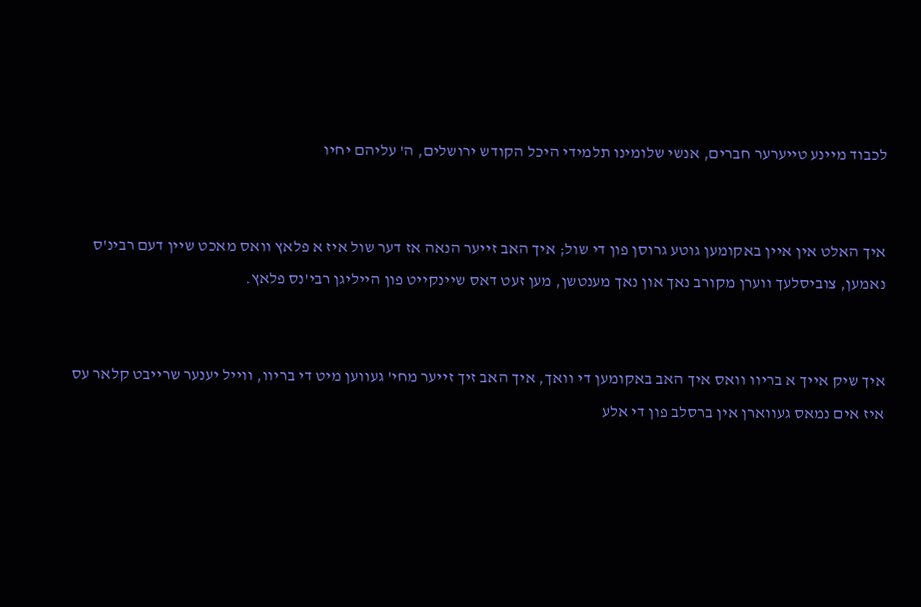לכבוד מיינע טייערער חברים, אנשי שלומינו תלמידי היכל הקודש ירושלים, ה' עליהם יחיו


איך האלט אין איין באקומען גוטע גרוסן פון די שול; איך האב זייער הנאה אז דער שול איז א פלאץ וואס מאכט שיין דעם רבינ'ס נאמען, צוביסלעך ווערן מקורב נאך און נאך מענטשן, מען זעט דאס שיינקייט פון הייליגן רבי'נס פלאץ.


איך שיק אייך א בריוו וואס איך האב באקומען די וואך, איך האב זיך זייער מחי' געווען מיט די בריוו, ווייל יענער שרייבט קלאר עס איז אים נמאס געווארן אין ברסלב פון די אלע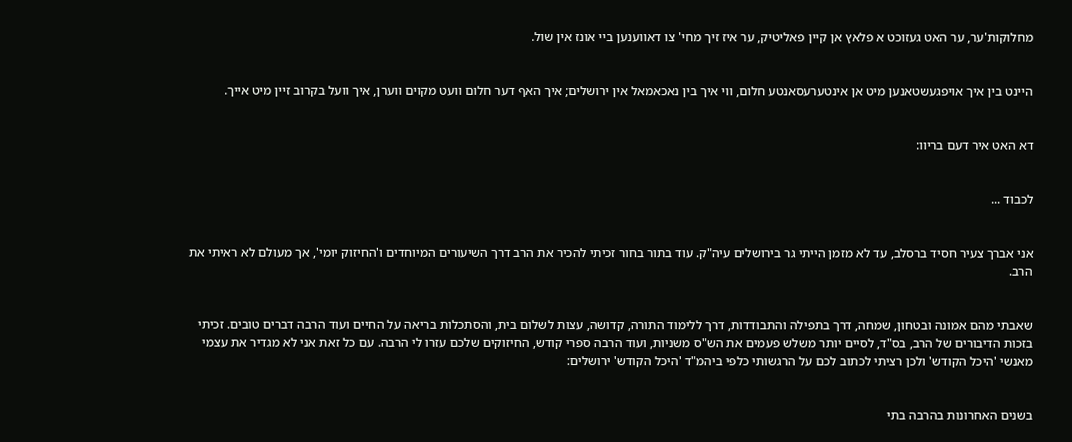מחלוקות'ער, ער האט געזוכט א פלאץ אן קיין פאליטיק, ער איז זיך מחי' צו דאווענען ביי אונז אין שול.


היינט בין איך אויפגעשטאנען מיט אן אינטערעסאנטע חלום, ווי איך בין נאכאמאל אין ירושלים; איך האף דער חלום וועט מקוים ווערן, איך וועל בקרוב זיין מיט אייך.


דא האט איר דעם בריוו:


לכבוד ...


אני אברך צעיר חסיד ברסלב, עד לא מזמן הייתי גר בירושלים עיה"ק. עוד בתור בחור זכיתי להכיר את הרב דרך השיעורים המיוחדים ו'החיזוק יומי', אך מעולם לא ראיתי את הרב.


שאבתי מהם אמונה ובטחון, שמחה, דרך בתפילה והתבודדות, דרך ללימוד התורה, קדושה, עצות לשלום בית, והסתכלות בריאה על החיים ועוד הרבה דברים טובים. זכיתי בזכות הדיבורים של הרב, בס"ד, לסיים יותר משלש פעמים את הש"ס משניות, ועוד הרבה ספרי קודש, החיזוקים שלכם עזרו לי הרבה. עם כל זאת אני לא מגדיר את עצמי מאנשי 'היכל הקודש' ולכן רציתי לכתוב לכם על הרגשותי כלפי ביהמ"ד 'היכל הקודש' ירושלים:


בשנים האחרונות בהרבה בתי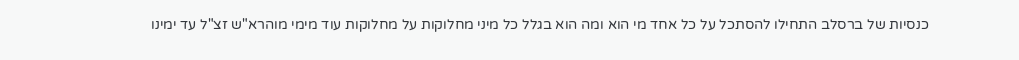כנסיות של ברסלב התחילו להסתכל על כל אחד מי הוא ומה הוא בגלל כל מיני מחלוקות על מחלוקות עוד מימי מוהרא"ש זצ"ל עד ימינו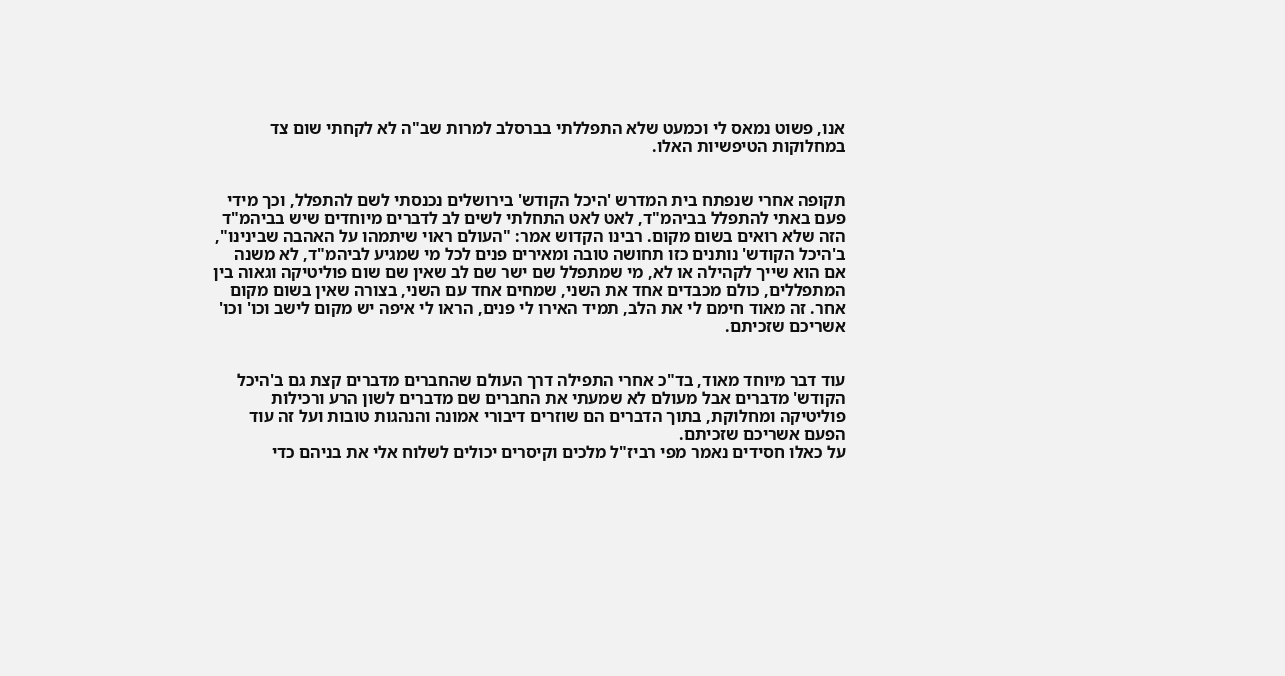אנו, פשוט נמאס לי וכמעט שלא התפללתי בברסלב למרות שב"ה לא לקחתי שום צד במחלוקות הטיפשיות האלו.


תקופה אחרי שנפתח בית המדרש 'היכל הקודש' בירושלים נכנסתי לשם להתפלל, וכך מידי פעם באתי להתפלל בביהמ"ד, לאט לאט התחלתי לשים לב לדברים מיוחדים שיש בביהמ"ד הזה שלא רואים בשום מקום. רבינו הקדוש אמר: "העולם ראוי שיתמהו על האהבה שבינינו", ב'היכל הקודש' נותנים כזו תחושה טובה ומאירים פנים לכל מי שמגיע לביהמ"ד, לא משנה אם הוא שייך לקהילה או לא, מי שמתפלל שם ישר שם לב שאין שם שום פוליטיקה וגאוה בין המתפללים, כולם מכבדים אחד את השני, שמחים אחד עם השני, בצורה שאין בשום מקום אחר. זה מאוד חימם לי את הלב, תמיד האירו לי פנים, הראו לי איפה יש מקום לישב וכו' וכו' אשריכם שזכיתם.


עוד דבר מיוחד מאוד, בד"כ אחרי התפילה דרך העולם שהחברים מדברים קצת גם ב'היכל הקודש' מדברים אבל מעולם לא שמעתי את החברים שם מדברים לשון הרע ורכילות פוליטיקה ומחלוקת, בתוך הדברים הם שוזרים דיבורי אמונה והנהגות טובות ועל זה עוד הפעם אשריכם שזכיתם.
על כאלו חסידים נאמר מפי רביז"ל מלכים וקיסרים יכולים לשלוח אלי את בניהם כדי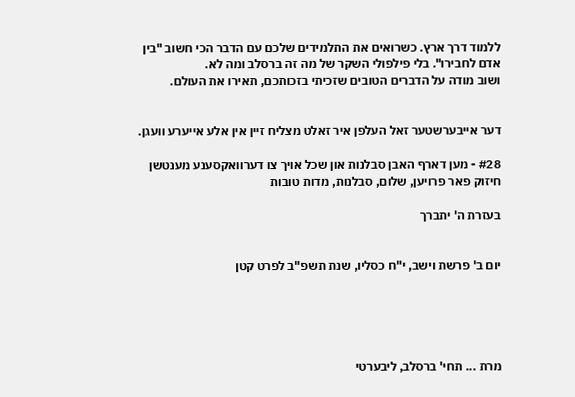ללמוד דרך ארץ. כשרואים את התלמידים שלכם עם הדבר הכי חשוב "בין אדם לחבירו". בלי פילפולי השקר של מה זה ברסלב ומה לא.
ושוב מודה על הדברים הטובים שזכיתי בזכותכם, תאירו את העולם.


דער אייבערשטער זאל העלפן איר זאלט מצליח זיין אין אלע אייערע וועגן.

#28 - מען דארף האבן סבלנות און שכל אויך צו דערוואקסענע מענטשן
חיזוק פאר פרויען, שלום, סבלנות, מדות טובות

בעזרת ה' יתברך


יום ב' פרשת וישב, י"ח כסליו, שנת תשפ"ב לפרט קטן





מרת ... תחי' ברסלב, ליבערטי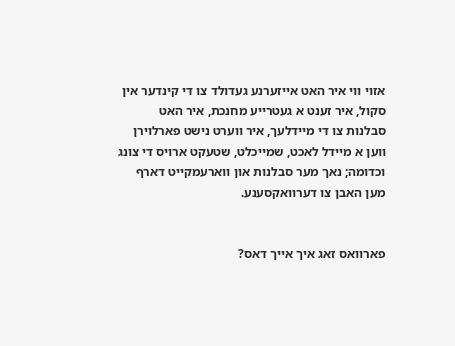אזוי ווי איר האט אייזערנע געדולד צו די קינדער אין סקול, איר זענט א געטרייע מחנכת, איר האט סבלנות צו די מיידלעך, איר ווערט נישט פארלוירן ווען א מיידל לאכט, שמייכלט, שטעקט ארויס די צונג וכדומה; נאך מער סבלנות און ווארעמקייט דארף מען האבן צו דערוואקסענע.


פארוואס זאג איך אייך דאס?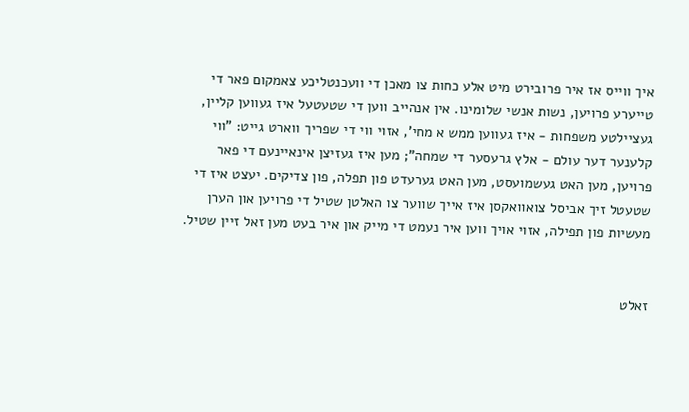איך ווייס אז איר פרובירט מיט אלע כחות צו מאכן די וועכנטליכע צאמקום פאר די טייערע פרויען, נשות אנשי שלומינו. אין אנהייב ווען די שטעטעל איז געווען קליין, געציילטע משפחות - איז געווען ממש א מחי', אזוי ווי די שפריך ווארט גייט: "ווי קלענער דער עולם - אלץ גרעסער די שמחה"; מען איז געזיצן אינאיינעם די פאר פרויען, מען האט געשמועסט, מען האט גערעדט פון תפלה, פון צדיקים. יעצט איז די שטעטל זיך אביסל צואוואקסן איז אייך שווער צו האלטן שטיל די פרויען און הערן מעשיות פון תפילה, אזוי אויך ווען איר נעמט די מייק און איר בעט מען זאל זיין שטיל.


זאלט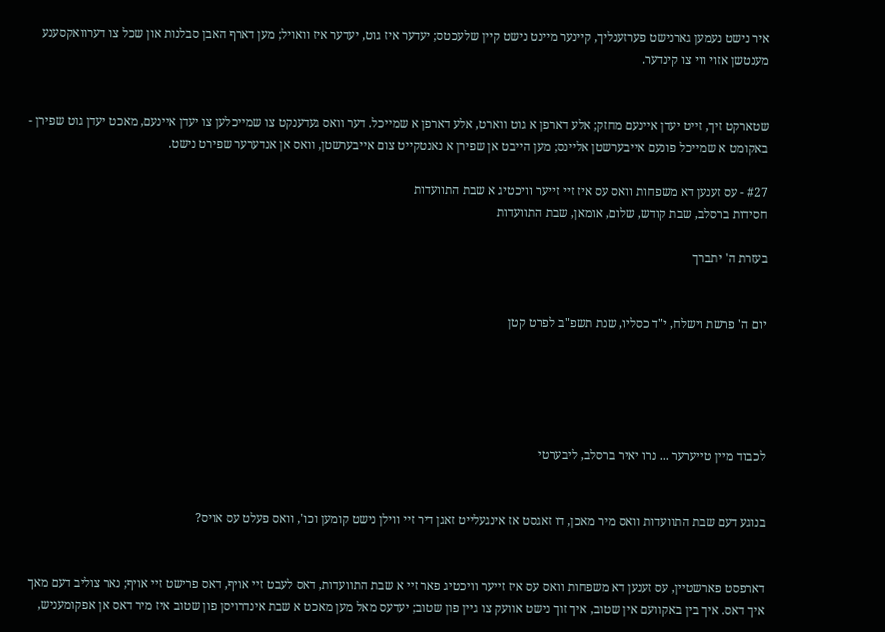איר נישט נעמען גארנישט פערזענליך, קיינער מיינט נישט קיין שלעכטס; יעדער איז גוט, יעדער איז וואויל; מען דארף האבן סבלנות און שכל צו דערוואקסענע מענטשן אזוי ווי צו קינדער.


שטארקט זיך, זייט יעדן איינעם מחזק; אלע דארפן א גוט ווארט, אלע דארפן א שמייכל. דער וואס געדענקט צו שמייכלען צו יעדן איינעם, מאכט יעדן גוט שפירן - באקומט א שמייכל פונעם אייבערשטן אליינס; מען הייבט אן שפירן א נאנטקייט צום אייבערשטן, וואס אן אנדערער שפירט נישט.

#27 - עס זענען דא משפחות וואס עס איז זיי זייער וויכטיג א שבת התוועדות
חסידות ברסלב, שבת קודש, שלום, אומאן, שבת התוועדות

בעזרת ה' יתברך


יום ה' פרשת וישלח, י"ד כסליו, שנת תשפ"ב לפרט קטן





לכבוד מיין טייערער ... נרו יאיר ברסלב, ליבערטי


בנוגע דעם שבת התוועדות וואס מיר מאכן, דו זאגסט אז אינגעלייט זאגן דיר זיי ווילן נישט קומען וכו', וואס פעלט עס אויס?


דארפסט פארשטיין, עס זענען דא משפחות וואס עס איז זייער וויכטיג פאר זיי א שבת התוועדות, דאס לעבט זיי אויף, דאס פרישט זיי אויף; נאר צוליב דעם מאך איך דאס. איך בין באקוועם אין שטוב, איך זוך נישט אוועק צו גיין פון שטוב; יעדעס מאל מען מאכט א שבת אינדרויסן פון שטוב איז מיר דאס אן אפקומעניש,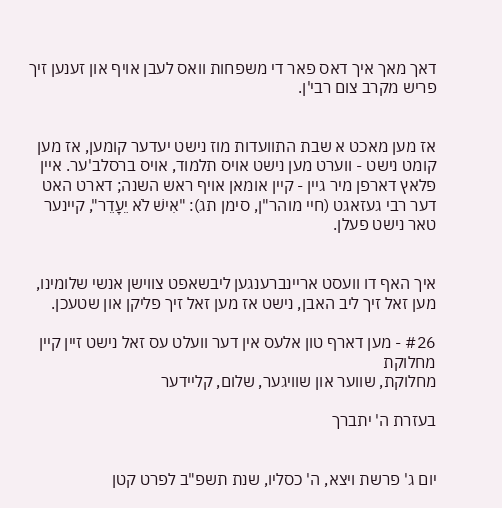דאך מאך איך דאס פאר די משפחות וואס לעבן אויף און זענען זיך פריש מקרב צום רבי'ן.


אז מען מאכט א שבת התוועדות מוז נישט יעדער קומען, אז מען קומט נישט - ווערט מען נישט אויס תלמוד, אויס ברסלב'ער. איין פלאץ דארפן מיר גיין - קיין אומאן אויף ראש השנה; דארט האט דער רבי געזאגט (חיי מוהר"ן, סימן תג): "אִישׁ לֹא יֵעָדֵר", קיינער טאר נישט פעלן.


איך האף דו וועסט אריינברענגען ליבשאפט צווישן אנשי שלומינו, מען זאל זיך ליב האבן, נישט אז מען זאל זיך פליקן און שטעכן.

#26 - מען דארף טון אלעס אין דער וועלט עס זאל נישט זיין קיין מחלוקת
מחלוקת, שווער און שוויגער, שלום, קליידער

בעזרת ה' יתברך


יום ג' פרשת ויצא, ה' כסליו, שנת תשפ"ב לפרט קטן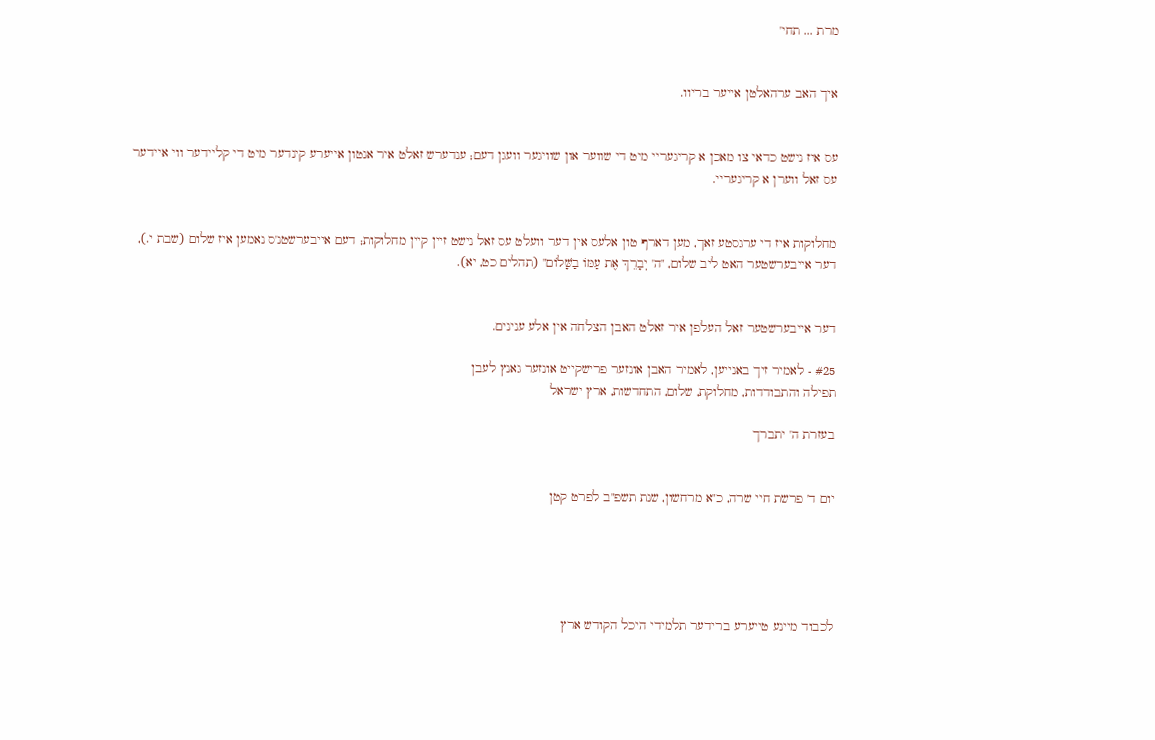מרת ... תחי'


איך האב ערהאלטן אייער בריוו.


עס איז נישט כדאי צו מאכן א קריגעריי מיט די שווער און שוויגער וועגן דעם; ענדערש זאלט איר אנטון אייערע קינדער מיט די קליידער ווי איידער עס זאל ווערן א קריגעריי.


מחלוקות איז די ערגסטע זאך, מען דארף טון אלעס אין דער וועלט עס זאל נישט זיין קיין מחלוקות; דעם אייבערשטנ'ס נאמען איז שלום (שבת י.), דער אייבערשטער האט ליב שלום, "ה' יְבָרֵךְ אֶת עַמּוֹ בַשָּׁלוֹם" (תהלים כט, יא).


דער אייבערשטער זאל העלפן איר זאלט האבן הצלחה אין אלע ענינים.

#25 - לאמיר זיך באנייען, לאמיר האבן אונזער פרישקייט אונזער גאנץ לעבן
תפילה והתבודדות, מחלוקת, שלום, התחדשות, ארץ ישראל

בעזרת ה' יתברך


יום ד' פרשת חיי שרה, כ"א מרחשון, שנת תשפ"ב לפרט קטן





לכבוד מיינע טייערע ברידער תלמידי היכל הקודש ארץ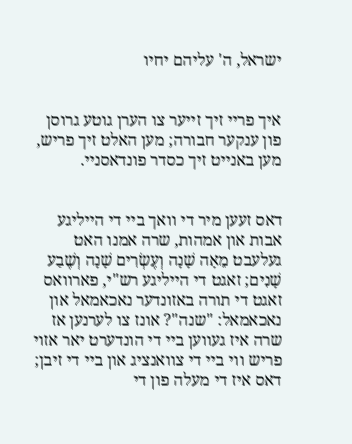ישראל, ה' עליהם יחיו


איך פריי זיך זייער צו הערן גוטע גרוסן פון ענקער חבורה; מען האלט זיך פריש, מען באנייט זיך כסדר פונדאסניי.


דאס זעען מיר די וואך ביי די הייליגע אבות און אמהות, שרה אמנו האט געלעבט מֵאָה שָׁנָה וְעֶשְׂרִים שָׁנָה וְשֶׁבַע שָׁנִים; זאגט די הייליגע רש"י, פארוואס זאגט די תורה באזונדער נאכאמאל און נאכאמאל: "שנה"? אונז צו לערנען אז שרה איז געווען ביי די הונדערט יאר אזוי פריש ווי ביי די צוואנציג און ביי די זיבן; דאס איז די מעלה פון די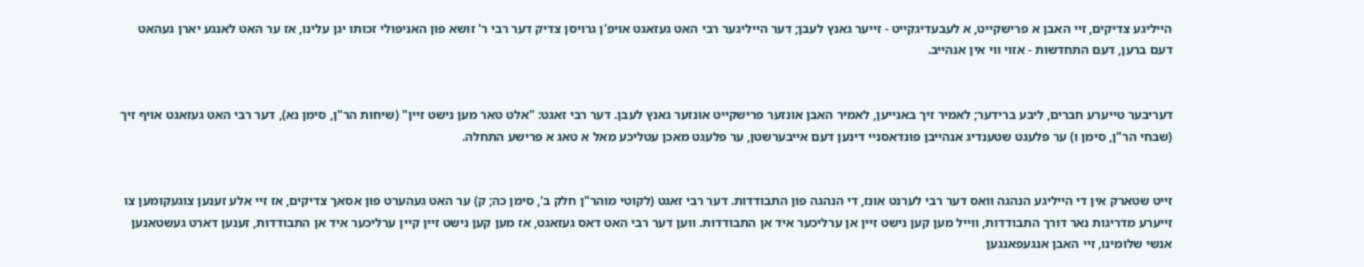הייליגע צדיקים, זיי האבן א פרישקייט, א לעבעדיגקייט - זייער גאנץ לעבן; דער הייליגער רבי האט געזאגט אויפ'ן גרויסן צדיק דער רבי ר' זושא פון האניפולי זכותו יגן עלינו, אז ער האט לאנגע יארן געהאט דעם ברען, דעם התחדשות - אזוי ווי אין אנהייב.


דעריבער טייערע חברים, ליבע ברידער; לאמיר זיך באנייען, לאמיר האבן אונזער פרישקייט אונזער גאנץ לעבן. דער רבי זאגט: "אלט טאר מען נישט זיין" (שיחות הר"ן, סימן נא), דער רבי האט געזאגט אויף זיך (שבחי הר"ן, סימן ו) ער פלעגט שטענדיג אנהייבן פונדאסניי דינען דעם אייבערשטן, ער פלעגט מאכן עטליכע מאל א טאג א פרישע התחלה.


זייט שטארק אין די הייליגע הנהגה וואס דער רבי לערנט אונז, די הנהגה פון התבודדות. דער רבי זאגט (לקוטי מוהר"ן חלק ב', סימן כה; ק) ער האט געהערט פון אסאך צדיקים, אז זיי אלע זענען צוגעקומען צו זייערע מדריגות נאר דורך התבודדות, ווייל מען קען נישט זיין אן ערליכער איד אן התבודדות. ווען דער רבי האט דאס געזאגט, אז מען קען נישט זיין קיין ערליכער איד אן התבודדות, זענען דארט געשטאנען אנשי שלומינו, זיי האבן אנגעפאנגען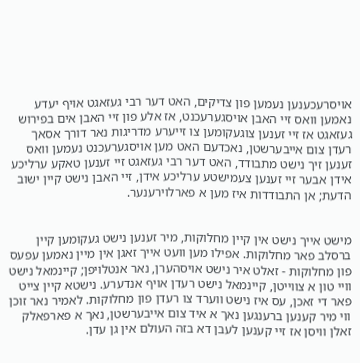אויסרעכענען נעמען פון צדיקים, האט דער רבי געזאגט אויף יעדע נאמען וואס זיי האבן אויסגערעכנט, אז אלע פון זיי האבן אים בפירוש געזאגט אז זיי זענען צוגעקומען צו זייערע מדריגות נאר דורך אסאך רעדן צום אייבערשטן, נאכדעם האט מען אויסגערעכנט נעמען וואס זענען זיך נישט מתבודד, האט דער רבי געזאגט זיי זענען טאקע ערליכע אידן אבער זיי זענען צעמישטע ערליכע אידן, זיי האבן נישט קיין ישוב הדעת; אן התבודדות איז מען א פארלוירענער.


מישט אייך נישט אין קיין מחלוקות, מיר זענען נישט געקומען קיין ברסלב פאר מחלוקות. אפילו מען וועט אייך זאגן אין מיין נאמען עפעס פון מחלוקות - זאלט איר נישט אויסהערן, נאר אנטלויפן; קיינמאל נישט וויי טון א צווייטן, קיינמאל נישט רעדן אויף אנדערע. נישטא קיין צייט פאר די זאכן, עס איז נישט ווערד צו רעדן פון מחלוקות. לאמיר נאר זוכן ווי מיר קענען ברענגען נאך א איד צום אייבערשטן, נאך א פארפאלק זאלן וויסן אז זיי קענען לעבן דא בזה העולם אין גן עדן.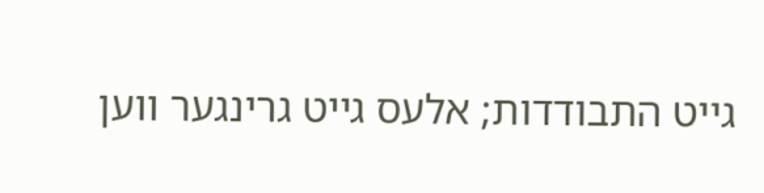גייט התבודדות; אלעס גייט גרינגער ווען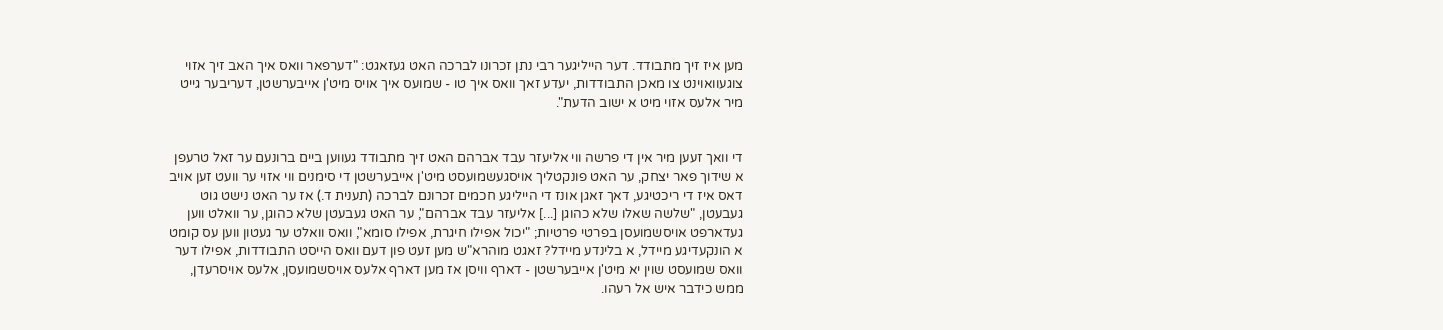מען איז זיך מתבודד. דער הייליגער רבי נתן זכרונו לברכה האט געזאגט: "דערפאר וואס איך האב זיך אזוי צוגעוואוינט צו מאכן התבודדות, יעדע זאך וואס איך טו - שמועס איך אויס מיט'ן אייבערשטן, דעריבער גייט מיר אלעס אזוי מיט א ישוב הדעת".


די וואך זעען מיר אין די פרשה ווי אליעזר עבד אברהם האט זיך מתבודד געווען ביים ברונעם ער זאל טרעפן א שידוך פאר יצחק, ער האט פונקטליך אויסגעשמועסט מיט'ן אייבערשטן די סימנים ווי אזוי ער וועט זען אויב דאס איז די ריכטיגע, דאך זאגן אונז די הייליגע חכמים זכרונם לברכה (תענית ד.) אז ער האט נישט גוט געבעטן, "שלשה שאלו שלא כהוגן [...] אליעזר עבד אברהם", ער האט געבעטן שלא כהוגן, ער וואלט ווען געדארפט אויסשמועסן בפרטי פרטיות; "יכול אפילו חיגרת, אפילו סומא", וואס וואלט ער געטון ווען עס קומט א הונקעדיגע מיידל, א בלינדע מיידל? זאגט מוהרא"ש מען זעט פון דעם וואס הייסט התבודדות, אפילו דער וואס שמועסט שוין יא מיט'ן אייבערשטן - דארף וויסן אז מען דארף אלעס אויסשמועסן, אלעס אויסרעדן, ממש כידבר איש אל רעהו.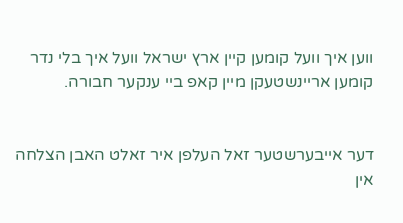ווען איך וועל קומען קיין ארץ ישראל וועל איך בלי נדר קומען אריינשטעקן מיין קאפ ביי ענקער חבורה.


דער אייבערשטער זאל העלפן איר זאלט האבן הצלחה אין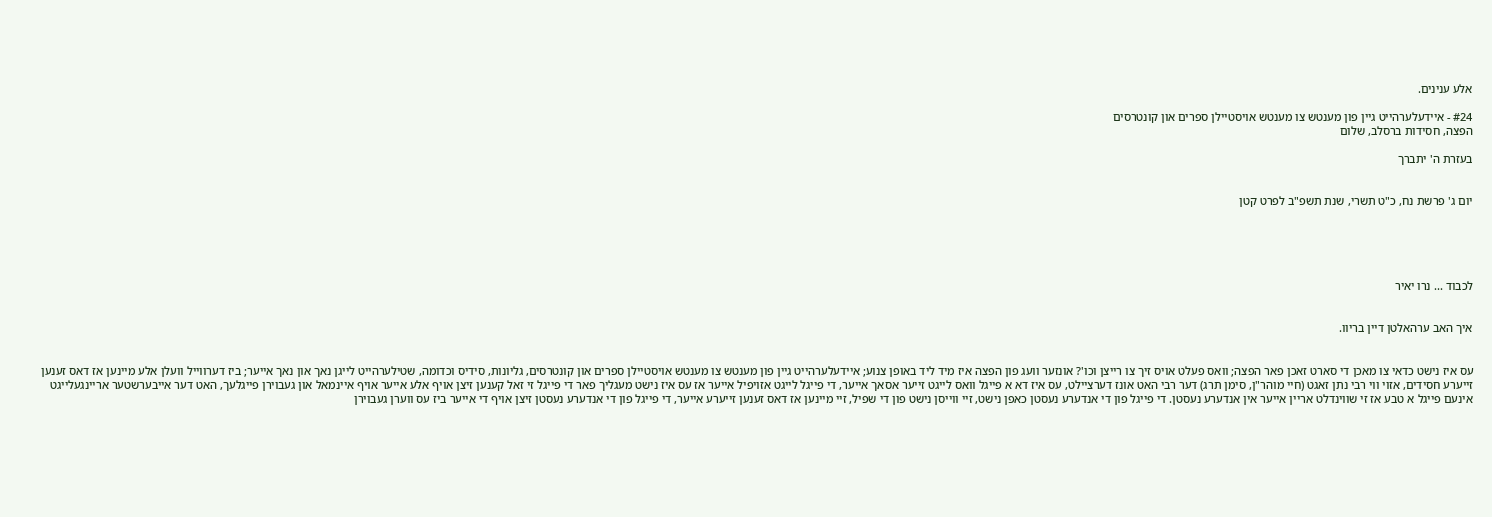אלע ענינים.

#24 - איידעלערהייט גיין פון מענטש צו מענטש אויסטיילן ספרים און קונטרסים
הפצה, חסידות ברסלב, שלום

בעזרת ה' יתברך


יום ג' פרשת נח, כ"ט תשרי, שנת תשפ"ב לפרט קטן





לכבוד ... נרו יאיר


איך האב ערהאלטן דיין בריוו.


עס איז נישט כדאי צו מאכן די סארט זאכן פאר הפצה; וואס פעלט אויס זיך צו רייצן וכו'? אונזער וועג פון הפצה איז מיד ליד באופן צנוע; איידעלערהייט גיין פון מענטש צו מענטש אויסטיילן ספרים און קונטרסים, גליונות, סידיס וכדומה, שטילערהייט לייגן נאך און נאך אייער; ביז דערווייל וועלן אלע מיינען אז דאס זענען זייערע חסידים, אזוי ווי רבי נתן זאגט (חיי מוהר"ן, סימן תרג) דער רבי האט אונז דערציילט, עס איז דא א פייגל וואס לייגט זייער אסאך אייער, די פייגל לייגט אזויפיל אייער אז עס איז נישט מעגליך פאר די פייגל זי זאל קענען זיצן אויף אלע אייער אויף איינמאל און געבוירן פייגלעך, האט דער אייבערשטער אריינגעלייגט אינעם פייגל א טבע אז זי שווינדלט אריין אייער אין אנדערע נעסטן. די פייגל פון די אנדערע נעסטן כאפן נישט, זיי ווייסן נישט פון די שפיל, זיי מיינען אז דאס זענען זייערע אייער, די פייגל פון די אנדערע נעסטן זיצן אויף די אייער ביז עס ווערן געבוירן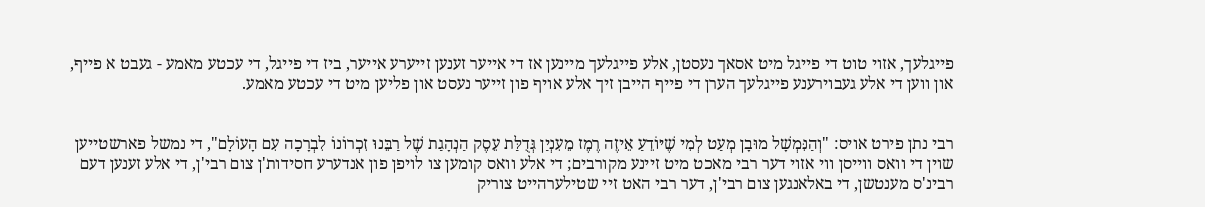פייגלעך, אזוי טוט די פייגל מיט אסאך נעסטן, אלע פייגלעך מיינען אז די אייער זענען זייערע אייער, ביז די פייגל, די עכטע מאמע - געבט א פייף, און ווען די אלע געבוירענע פייגלעך הערן די פייף הייבן זיך אלע אויף פון זייער נעסט און פליען מיט די עכטע מאמע.


רבי נתן פירט אויס: "וְהַנִּמְשָׁל מוּבָן מְעַט לְמִי שֶׁיּוֹדֵעַ אֵיזֶה רֶמֶז מֵעִנְיַן גְּדֻלַּת עֵסֶק הַנְהָגַת שֶׁל רַבֵּנוּ זִכְרוֹנוֹ לִבְרָכָה עִם הָעוֹלָם", די נמשל פארשטייען שוין די וואס ווייסן ווי אזוי דער רבי מאכט מיט זיינע מקורבים; די אלע וואס קומען צו לויפן פון אנדערע חסידות'ן צום רבי'ן, די אלע זענען דעם רבינ'ס מענטשן, די באלאנגען צום רבי'ן, דער רבי האט זיי שטילערהייט צוריק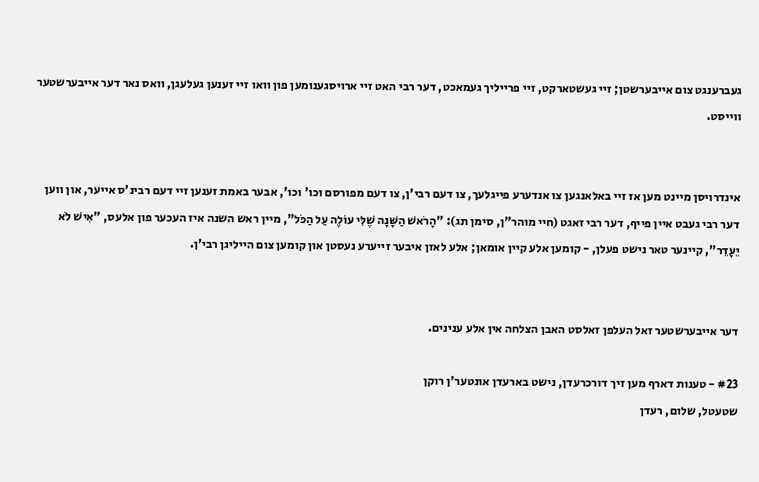געברענגט צום אייבערשטן; זיי געשטארקט, זיי פרייליך געמאכט, דער רבי האט זיי ארויסגענומען פון וואו זיי זענען געלעגן, וואס נאר דער אייבערשטער ווייסט.


אינדרויסן מיינט מען אז זיי באלאנגען צו אנדערע פייגלעך, צו דעם רבי'ן, צו דעם מפורסם וכו' וכו', אבער באמת זענען זיי דעם רבינ'ס אייער, און ווען דער רבי געבט איין פייף, דער רבי זאגט (חיי מוהר"ן, סימן תג): "הָרֹאשׁ הַשָּׁנָה שֶׁלִּי עוֹלֶה עַל הַכֹּל", מיין ראש השנה איז העכער פון אלעס, "אִישׁ לֹא יֵעָדֵר", קיינער טאר נישט פעלן, - קומען אלע קיין אומאן; אלע לאזן איבער זייערע נעסטן און קומען צום הייליגן רבי'ן.


דער אייבערשטער זאל העלפן זאלסט האבן הצלחה אין אלע ענינים.

#23 - טענות דארף מען זיך דורכרעדן, נישט בארעדן אונטער'ן רוקן
שטעטל, שלום, רעדן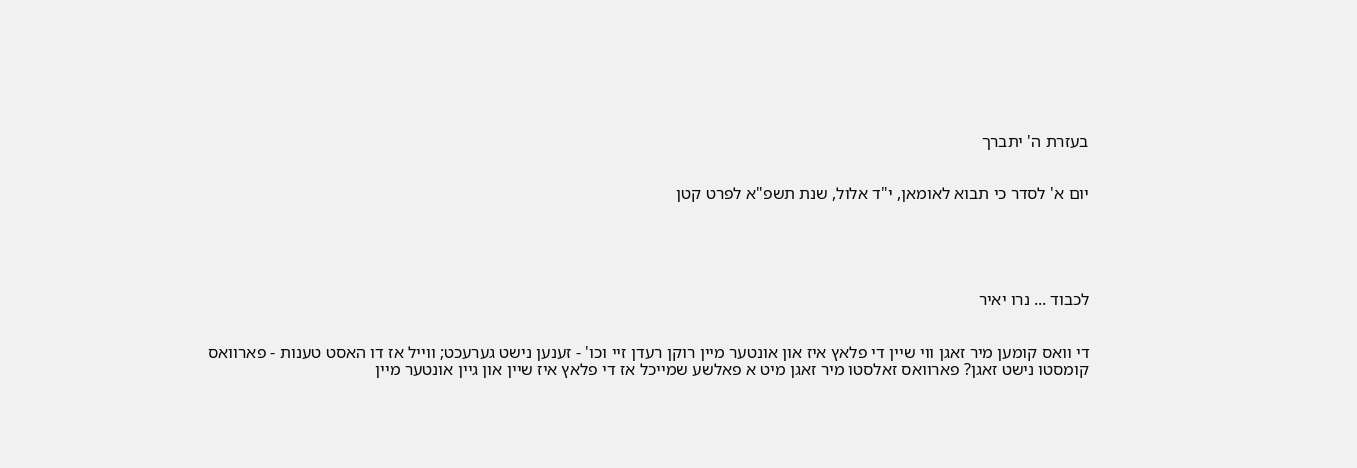בעזרת ה' יתברך


יום א' לסדר כי תבוא לאומאן, י"ד אלול, שנת תשפ"א לפרט קטן





לכבוד ... נרו יאיר


די וואס קומען מיר זאגן ווי שיין די פלאץ איז און אונטער מיין רוקן רעדן זיי וכו' - זענען נישט גערעכט; ווייל אז דו האסט טענות - פארוואס קומסטו נישט זאגן? פארוואס זאלסטו מיר זאגן מיט א פאלשע שמייכל אז די פלאץ איז שיין און גיין אונטער מיין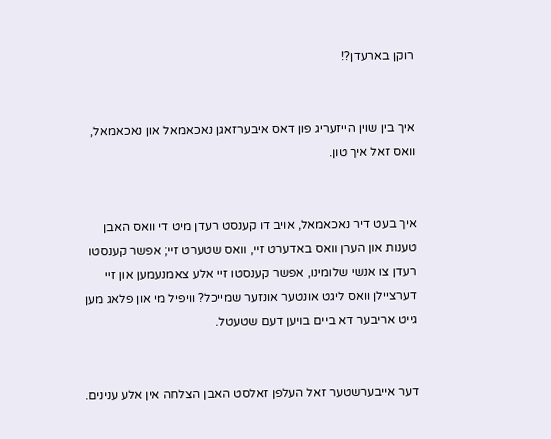רוקן בארעדן?!


איך בין שוין הייזעריג פון דאס איבערזאגן נאכאמאל און נאכאמאל, וואס זאל איך טון.


איך בעט דיר נאכאמאל, אויב דו קענסט רעדן מיט די וואס האבן טענות און הערן וואס באדערט זיי, וואס שטערט זיי; אפשר קענסטו רעדן צו אנשי שלומינו, אפשר קענסטו זיי אלע צאמנעמען און זיי דערציילן וואס ליגט אונטער אונזער שמייכל? וויפיל מי און פלאג מען גייט אריבער דא ביים בויען דעם שטעטל.


דער אייבערשטער זאל העלפן זאלסט האבן הצלחה אין אלע ענינים.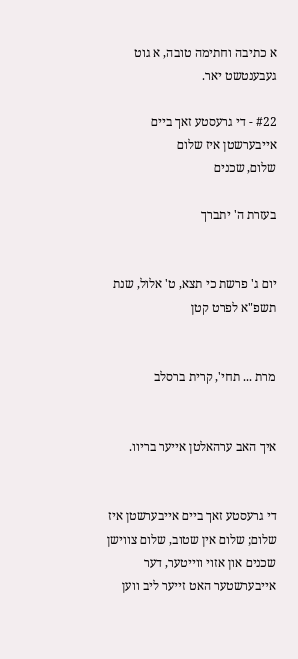א כתיבה וחתימה טובה, א גוט געבענטשט יאר.

#22 - די גרעסטע זאך ביים אייבערשטן איז שלום
שלום, שכנים

בעזרת ה' יתברך


יום ג' פרשת כי תצא, ט' אלול, שנת תשפ"א לפרט קטן


מרת ... תחי', קרית ברסלב


איך האב ערהאלטן אייער בריוו.


די גרעסטע זאך ביים אייבערשטן איז שלום; שלום אין שטוב, שלום צווישן שכנים און אזוי ווייטער, דער אייבערשטער האט זייער ליב ווען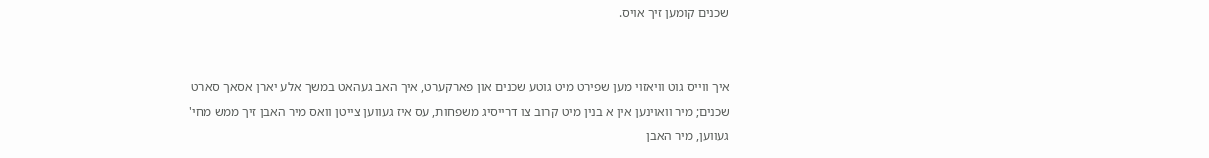שכנים קומען זיך אויס.


איך ווייס גוט וויאזוי מען שפירט מיט גוטע שכנים און פארקערט, איך האב געהאט במשך אלע יארן אסאך סארט שכנים; מיר וואוינען אין א בנין מיט קרוב צו דרייסיג משפחות, עס איז געווען צייטן וואס מיר האבן זיך ממש מחי' געווען, מיר האבן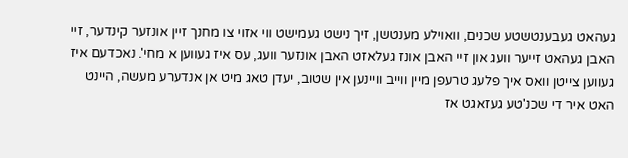געהאט געבענטשטע שכנים, וואוילע מענטשן, זיך נישט געמישט ווי אזוי צו מחנך זיין אונזער קינדער, זיי האבן געהאט זייער וועג און זיי האבן אונז געלאזט האבן אונזער וועג, עס איז געווען א מחי'. נאכדעם איז געווען צייטן וואס איך פלעג טרעפן מיין ווייב וויינען אין שטוב, יעדן טאג מיט אן אנדערע מעשה, היינט האט איר די שכנ'טע געזאגט אז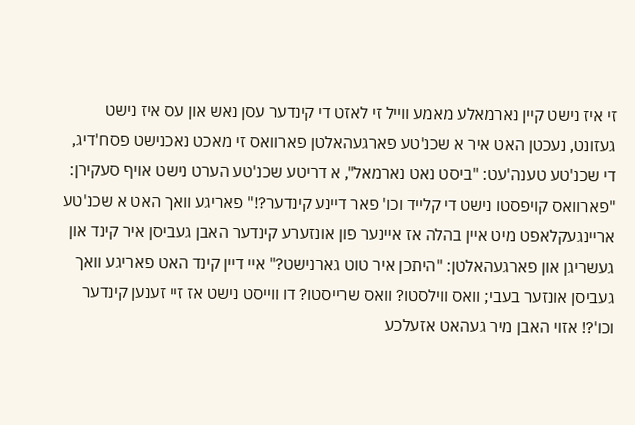זי איז נישט קיין נארמאלע מאמע ווייל זי לאזט די קינדער עסן נאש און עס איז נישט געזונט, נעכטן האט איר א שכנ'טע פארגעהאלטן פארוואס זי מאכט נאכנישט פסח'דיג, די שכנ'טע טענה'עט: "ביסט נאט נארמאל", א דריטע שכנ'טע הערט נישט אויף סעקירן: "פארוואס קויפסטו נישט די קלייד וכו' פאר דיינע קינדער?!" פאריגע וואך האט א שכנ'טע אריינגעקלאפט מיט איין בהלה אז איינער פון אונזערע קינדער האבן געביסן איר קינד און געשריגן און פארגעהאלטן: "היתכן איר טוט גארנישט?" איי דיין קינד האט פאריגע וואך געביסן אונזער בעבי; וואס ווילסטו? וואס שרייסטו? דו ווייסט נישט אז זיי זענען קינדער וכו'?! אזוי האבן מיר געהאט אזעלכע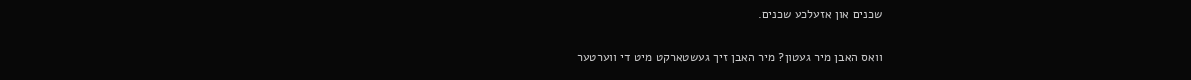שכנים און אזעלכע שכנים.


וואס האבן מיר געטון? מיר האבן זיך געשטארקט מיט די ווערטער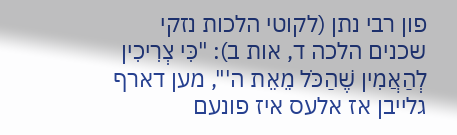פון רבי נתן (לקוטי הלכות נזקי שכנים הלכה ד, אות ב): "כִּי צְרִיכִין לְהַאֲמִין שֶׁהַכֹּל מֵאֵת ה'", מען דארף גלייבן אז אלעס איז פונעם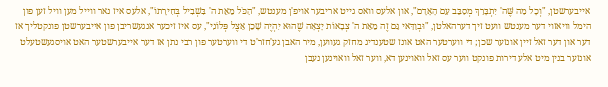אייבערשטן, "וְכָל מַה שֶּׁה' יִתְבָּרַךְ מְסַבֵּב עִם הָאָדָם", און אלעס וואס גייט אריבער אויפ'ן מענטש, "הַכֹּל מֵאֵת ה' בִּשְׁבִיל בְּחִירָתוֹ", אלעס איז נאר ווייל מען וויל זען פון הימל וויאזוי דער מענטש וועט זיך דערהאלטן, "וּבְוַדַּאי גַּם זֶה מֵאֵת ה' צְבָאוֹת יָצְאָה שֶׁהוּא יִהְיֶה שָׁכֵן אֵצֶל פְּלוֹנִי", עס איז זיכער אנגעשריבן פון אייבערשטן פונקטליך אז דער און דער זאל זיין אונזער שכן; די ווערטער האט אונז שטענדיג מחזק געווען, מיר האבן גע'חזר'ט די ווערטער פון רבי נתן אז דער אייבערשטער האט אויסגעשטעלט אונזער בנין מיט אלע דירות פונקט ווער עס זאל וואוינען דא, ווער זאל וואוינען נעבן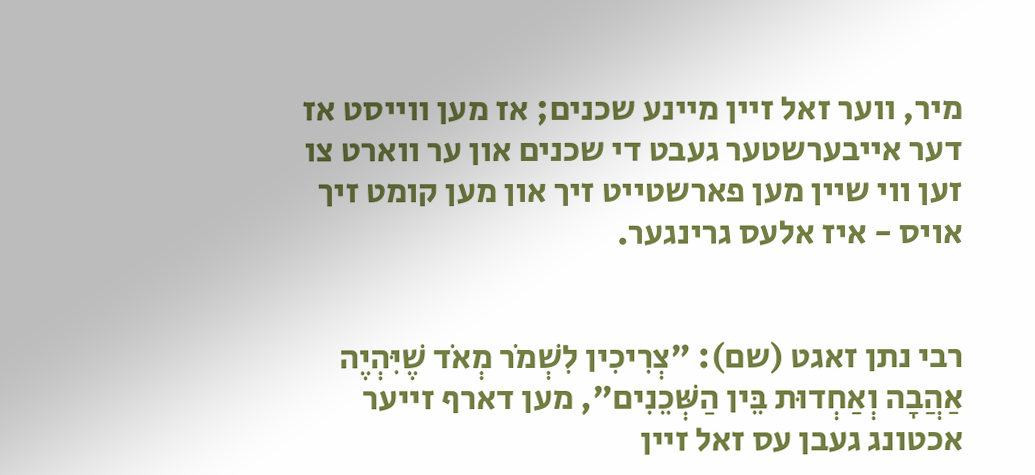מיר, ווער זאל זיין מיינע שכנים; אז מען ווייסט אז דער אייבערשטער געבט די שכנים און ער ווארט צו זען ווי שיין מען פארשטייט זיך און מען קומט זיך אויס - איז אלעס גרינגער.


רבי נתן זאגט (שם): "צְרִיכִין לִשְׁמֹר מְאֹד שֶׁיִּהְיֶה אַהֲבָה וְאַחְדוּת בֵּין הַשְּׁכֵנִים", מען דארף זייער אכטונג געבן עס זאל זיין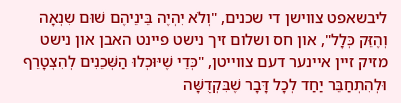ליבשאפט צווישן די שכנים, "וְלֹא יִהְיֶה בֵּינֵיהֶם שׁוּם שִנְאָה וְהֶזֵּק כְּלָל", און חס ושלום זיך נישט פיינט האבן און נישט מזיק זיין איינער דעם צווייטן, "כְּדֵי שֶׁיּוּכְלוּ הַשְּׁכֵנִים לְהִצְטָרֵף וּלְהִתְחַבֵּר יַחַד לְכָל דָּבָר שֶׁבִּקְדֻשָּׁה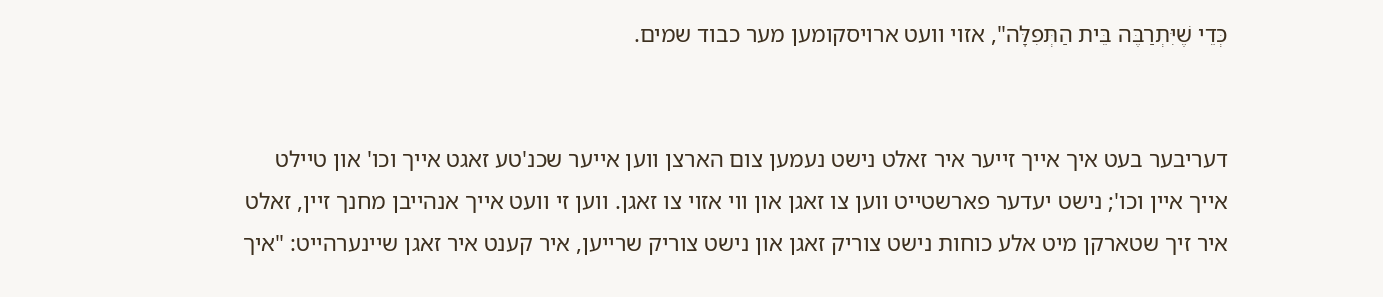כְּדֵי שֶׁיִּתְרַבֶּה בֵּית הַתְּפִלָּה", אזוי וועט ארויסקומען מער כבוד שמים.


דעריבער בעט איך אייך זייער איר זאלט נישט נעמען צום הארצן ווען אייער שכנ'טע זאגט אייך וכו' און טיילט אייך איין וכו'; נישט יעדער פארשטייט ווען צו זאגן און ווי אזוי צו זאגן. ווען זי וועט אייך אנהייבן מחנך זיין, זאלט איר זיך שטארקן מיט אלע כוחות נישט צוריק זאגן און נישט צוריק שרייען, איר קענט איר זאגן שיינערהייט: "איך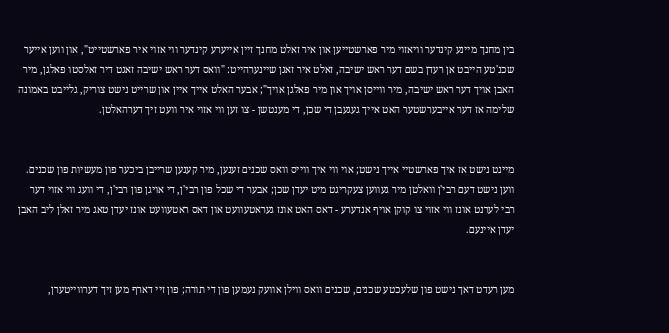בין מחנך מיינע קינדער וויאזוי מיר פארשטייען און איר זאלט מחנך זיין אייערע קינדער ווי אזוי איר פארשטייט", און ווען אייער שכנ'טע הייבט אן רעדן בשם דער ראש ישיבה, זאלט איר זאגן שיינערהייט: "וואס דער ראש ישיבה זאגט דיר זאלסטו פאלגן, מיר האבן אויך דער ראש ישיבה, מיר ווייסן אויך און מיר פאלגן אויך"; אבער האלט אייך איין און שרייט נישט צוריק, גלייבט באמונה שלימה אז דער אייבערשטער האט אייך געגעבן די שכן, די מענטשן - צו זען ווי אזוי איר וועט זיך דערהאלטן.


מיינט נישט אז איך פארשטיי אייך נישט; אוי ווי איך ווייס וואס שכנים זענען, מיר קענען שרייבן ביכער פון מעשיות פון שכנים. ווען נישט דעם רבי'ן וואלטן מיר געווען צעקריגט מיט יעדן שכן; אבער די שכל פון רבי'ן, די אויגן פון רבי'ן, די וועג ווי אזוי דער רבי לערנט אונז ווי אזוי צו קוקן אויף אנדערע - דאס האט אונז געראטעוועט און דאס ראטעוועט אונז יעדן טאג מיר זאלן ליב האבן יעדן איינעם.


מען רעדט דאך נישט פון שלעכטע שכנים, שכנים וואס ווילן אוועק נעמען פון די תורה; פון זיי דארף מען זיך דערווייטערן,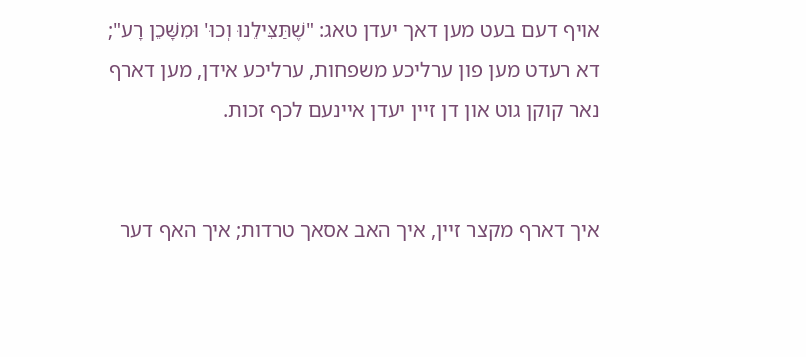אויף דעם בעט מען דאך יעדן טאג: "שֶׁתַּצִּילֵנוּ וְכוּ' וּמִשָּׁכֵן רָע"; דא רעדט מען פון ערליכע משפחות, ערליכע אידן, מען דארף נאר קוקן גוט און דן זיין יעדן איינעם לכף זכות.


איך דארף מקצר זיין, איך האב אסאך טרדות; איך האף דער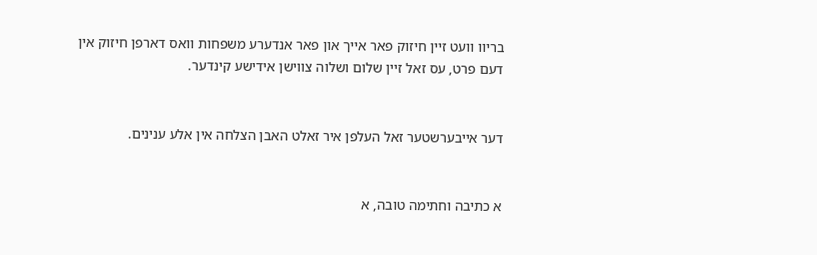בריוו וועט זיין חיזוק פאר אייך און פאר אנדערע משפחות וואס דארפן חיזוק אין דעם פרט, עס זאל זיין שלום ושלוה צווישן אידישע קינדער.


דער אייבערשטער זאל העלפן איר זאלט האבן הצלחה אין אלע ענינים.


א כתיבה וחתימה טובה, א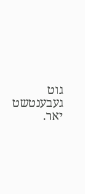גוט געבענטשט יאר.